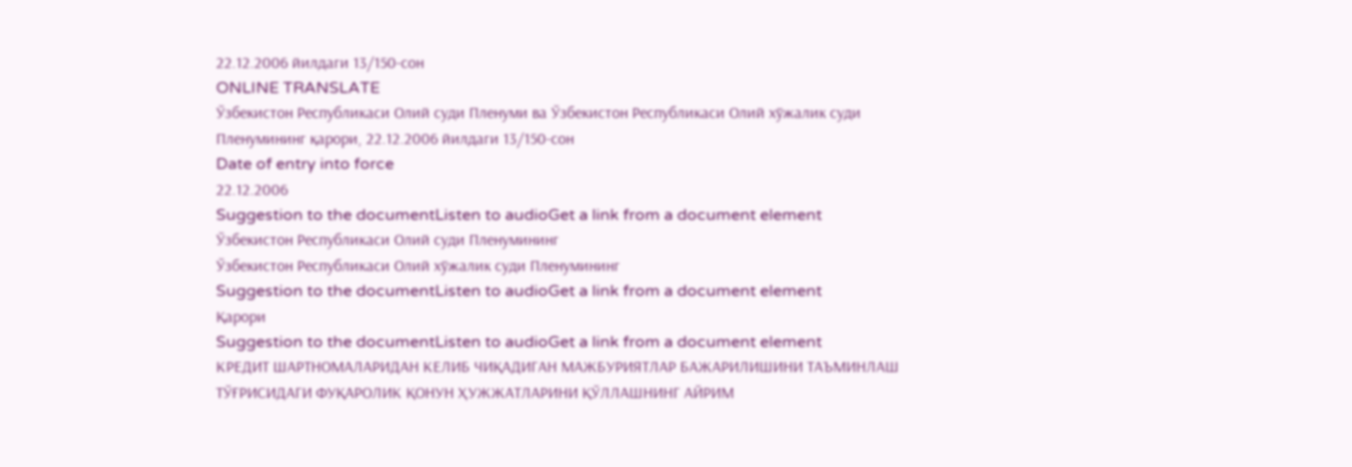22.12.2006 йилдаги 13/150-сон
ONLINE TRANSLATE
Ўзбекистон Республикаси Олий суди Пленуми ва Ўзбекистон Республикаси Олий хўжалик суди Пленумининг қарори, 22.12.2006 йилдаги 13/150-сон
Date of entry into force
22.12.2006
Suggestion to the documentListen to audioGet a link from a document element
Ўзбекистон Республикаси Олий суди Пленумининг
Ўзбекистон Республикаси Олий хўжалик суди Пленумининг
Suggestion to the documentListen to audioGet a link from a document element
Қарори
Suggestion to the documentListen to audioGet a link from a document element
КРЕДИТ ШАРТНОМАЛАРИДАН КЕЛИБ ЧИҚАДИГАН МАЖБУРИЯТЛАР БАЖАРИЛИШИНИ ТАЪМИНЛАШ ТЎҒРИСИДАГИ ФУҚАРОЛИК ҚОНУН ҲУЖЖАТЛАРИНИ ҚЎЛЛАШНИНГ АЙРИМ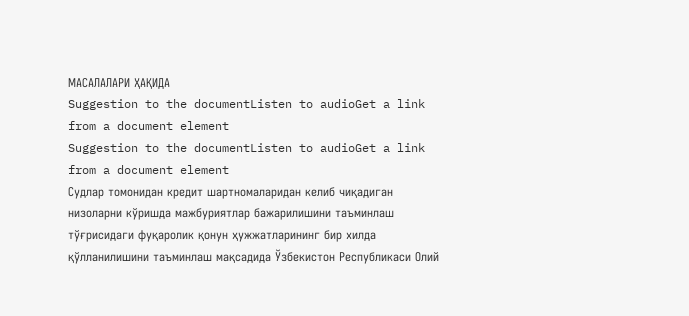МАСАЛАЛАРИ ҲАҚИДА
Suggestion to the documentListen to audioGet a link from a document element
Suggestion to the documentListen to audioGet a link from a document element
Судлар томонидан кредит шартномаларидан келиб чиқадиган низоларни кўришда мажбуриятлар бажарилишини таъминлаш тўғрисидаги фуқаролик қонун ҳужжатларининг бир хилда қўлланилишини таъминлаш мақсадида Ўзбекистон Республикаси Олий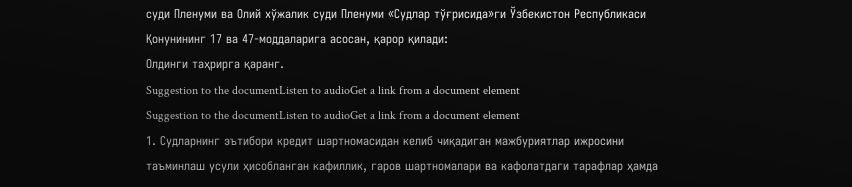суди Пленуми ва Олий хўжалик суди Пленуми «Судлар тўғрисида»ги Ўзбекистон Республикаси Қонунининг 17 ва 47-моддаларига асосан, қарор қилади:
Олдинги таҳрирга қаранг.
Suggestion to the documentListen to audioGet a link from a document element
Suggestion to the documentListen to audioGet a link from a document element
1. Судларнинг эътибори кредит шартномасидан келиб чиқадиган мажбуриятлар ижросини таъминлаш усули ҳисобланган кафиллик, гаров шартномалари ва кафолатдаги тарафлар ҳамда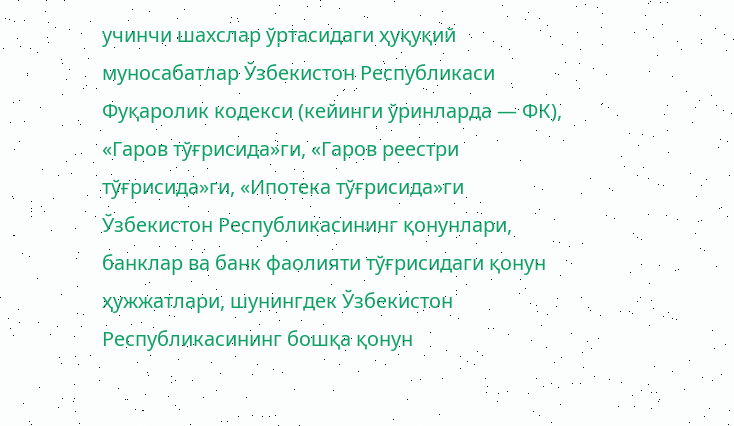учинчи шахслар ўртасидаги ҳуқуқий муносабатлар Ўзбекистон Республикаси Фуқаролик кодекси (кейинги ўринларда — ФК), «Гаров тўғрисида»ги, «Гаров реестри тўғрисида»ги, «Ипотека тўғрисида»ги Ўзбекистон Республикасининг қонунлари, банклар ва банк фаолияти тўғрисидаги қонун ҳужжатлари, шунингдек Ўзбекистон Республикасининг бошқа қонун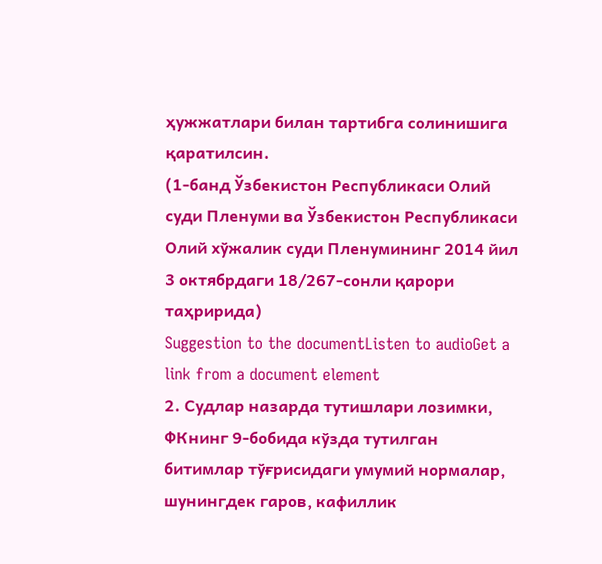ҳужжатлари билан тартибга солинишига қаратилсин.
(1-банд Ўзбекистон Республикаси Олий суди Пленуми ва Ўзбекистон Республикаси Олий хўжалик суди Пленумининг 2014 йил 3 октябрдаги 18/267-сонли қарори таҳририда)
Suggestion to the documentListen to audioGet a link from a document element
2. Судлар назарда тутишлари лозимки, ФКнинг 9-бобида кўзда тутилган битимлар тўғрисидаги умумий нормалар, шунингдек гаров, кафиллик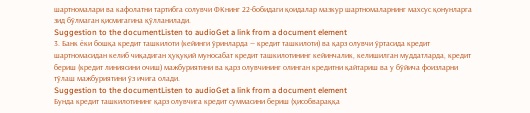шартномалари ва кафолатни тартибга солувчи ФКнинг 22-бобидаги қоидалар мазкур шартномаларнинг махсус қонунларга зид бўлмаган қисмигагина қўлланилади.
Suggestion to the documentListen to audioGet a link from a document element
3. Банк ёки бошқа кредит ташкилоти (кейинги ўринларда — кредит ташкилоти) ва қарз олувчи ўртасида кредит шартномасидан келиб чиқадиган ҳуқуқий муносабат кредит ташкилотининг кейинчалик, келишилган муддатларда, кредит бериш (кредит линиясини очиш) мажбуриятини ва қарз олувчининг олинган кредитни қайтариш ва у бўйича фоизларни тўлаш мажбуриятини ўз ичига олади.
Suggestion to the documentListen to audioGet a link from a document element
Бунда кредит ташкилотининг қарз олувчига кредит суммасини бериш (ҳисобвараққа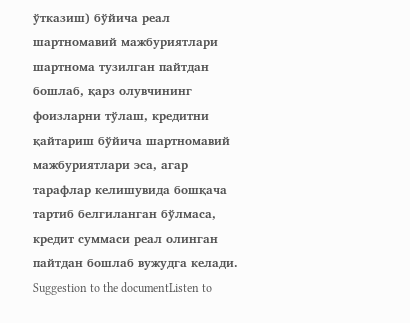ўтказиш) бўйича реал шартномавий мажбуриятлари шартнома тузилган пайтдан бошлаб, қарз олувчининг фоизларни тўлаш, кредитни қайтариш бўйича шартномавий мажбуриятлари эса, агар тарафлар келишувида бошқача тартиб белгиланган бўлмаса, кредит суммаси реал олинган пайтдан бошлаб вужудга келади.
Suggestion to the documentListen to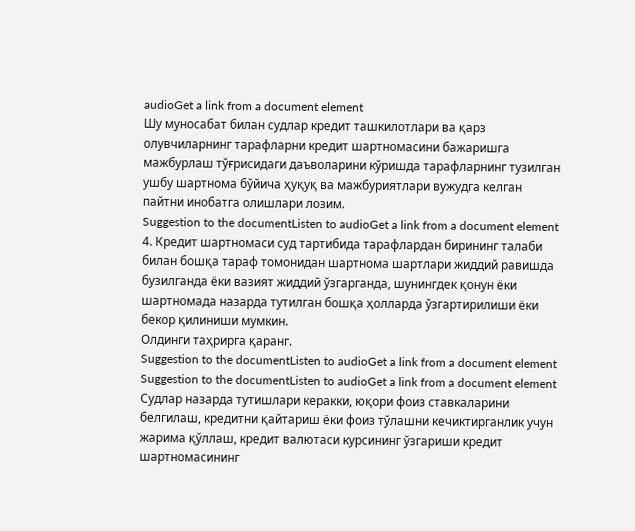audioGet a link from a document element
Шу муносабат билан судлар кредит ташкилотлари ва қарз олувчиларнинг тарафларни кредит шартномасини бажаришга мажбурлаш тўғрисидаги даъволарини кўришда тарафларнинг тузилган ушбу шартнома бўйича ҳуқуқ ва мажбуриятлари вужудга келган пайтни инобатга олишлари лозим.
Suggestion to the documentListen to audioGet a link from a document element
4. Кредит шартномаси суд тартибида тарафлардан бирининг талаби билан бошқа тараф томонидан шартнома шартлари жиддий равишда бузилганда ёки вазият жиддий ўзгарганда, шунингдек қонун ёки шартномада назарда тутилган бошқа ҳолларда ўзгартирилиши ёки бекор қилиниши мумкин.
Олдинги таҳрирга қаранг.
Suggestion to the documentListen to audioGet a link from a document element
Suggestion to the documentListen to audioGet a link from a document element
Судлар назарда тутишлари керакки, юқори фоиз ставкаларини белгилаш, кредитни қайтариш ёки фоиз тўлашни кечиктирганлик учун жарима қўллаш, кредит валютаси курсининг ўзгариши кредит шартномасининг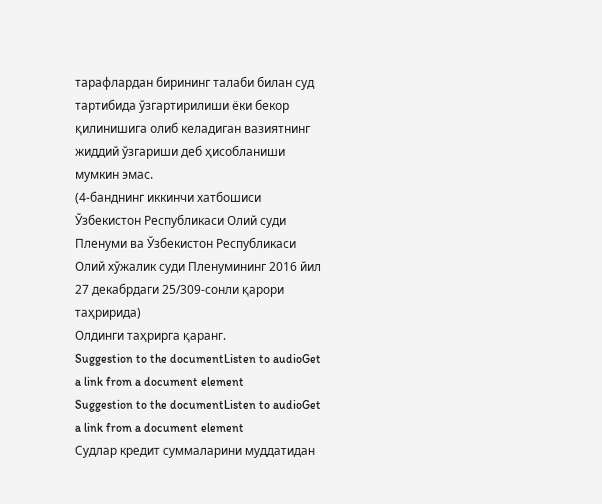тарафлардан бирининг талаби билан суд тартибида ўзгартирилиши ёки бекор қилинишига олиб келадиган вазиятнинг жиддий ўзгариши деб ҳисобланиши мумкин эмас.
(4-банднинг иккинчи хатбошиси Ўзбекистон Республикаси Олий суди Пленуми ва Ўзбекистон Республикаси Олий хўжалик суди Пленумининг 2016 йил 27 декабрдаги 25/309-сонли қарори таҳририда)
Олдинги таҳрирга қаранг.
Suggestion to the documentListen to audioGet a link from a document element
Suggestion to the documentListen to audioGet a link from a document element
Судлар кредит суммаларини муддатидан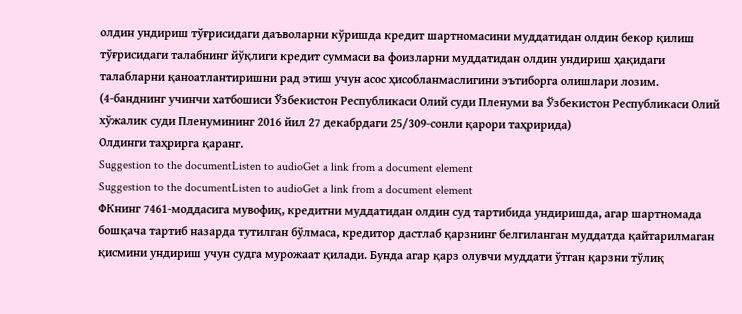олдин ундириш тўғрисидаги даъволарни кўришда кредит шартномасини муддатидан олдин бекор қилиш тўғрисидаги талабнинг йўқлиги кредит суммаси ва фоизларни муддатидан олдин ундириш ҳақидаги талабларни қаноатлантиришни рад этиш учун асос ҳисобланмаслигини эътиборга олишлари лозим.
(4-банднинг учинчи хатбошиси Ўзбекистон Республикаси Олий суди Пленуми ва Ўзбекистон Республикаси Олий хўжалик суди Пленумининг 2016 йил 27 декабрдаги 25/309-сонли қарори таҳририда)
Олдинги таҳрирга қаранг.
Suggestion to the documentListen to audioGet a link from a document element
Suggestion to the documentListen to audioGet a link from a document element
ФКнинг 7461-моддасига мувофиқ, кредитни муддатидан олдин суд тартибида ундиришда, агар шартномада бошқача тартиб назарда тутилган бўлмаса, кредитор дастлаб қарзнинг белгиланган муддатда қайтарилмаган қисмини ундириш учун судга мурожаат қилади. Бунда агар қарз олувчи муддати ўтган қарзни тўлиқ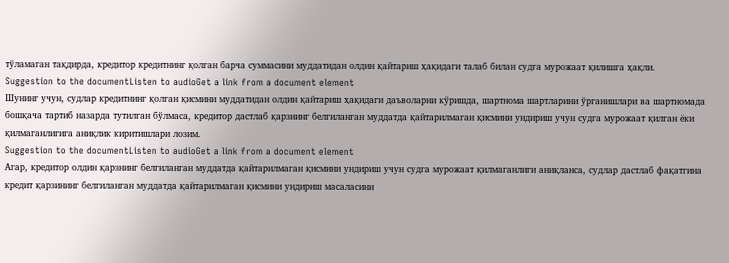тўламаган тақдирда, кредитор кредитнинг қолган барча суммасини муддатидан олдин қайтариш ҳақидаги талаб билан судга мурожаат қилишга ҳақли.
Suggestion to the documentListen to audioGet a link from a document element
Шунинг учун, судлар кредитнинг қолган қисмини муддатидан олдин қайтариш ҳақидаги даъволарни кўришда, шартнома шартларини ўрганишлари ва шартномада бошқача тартиб назарда тутилган бўлмаса, кредитор дастлаб қарзнинг белгиланган муддатда қайтарилмаган қисмини ундириш учун судга мурожаат қилган ёки қилмаганлигига аниқлик киритишлари лозим.
Suggestion to the documentListen to audioGet a link from a document element
Агар, кредитор олдин қарзнинг белгиланган муддатда қайтарилмаган қисмини ундириш учун судга мурожаат қилмаганлиги аниқланса, судлар дастлаб фақатгина кредит қарзининг белгиланган муддатда қайтарилмаган қисмини ундириш масаласини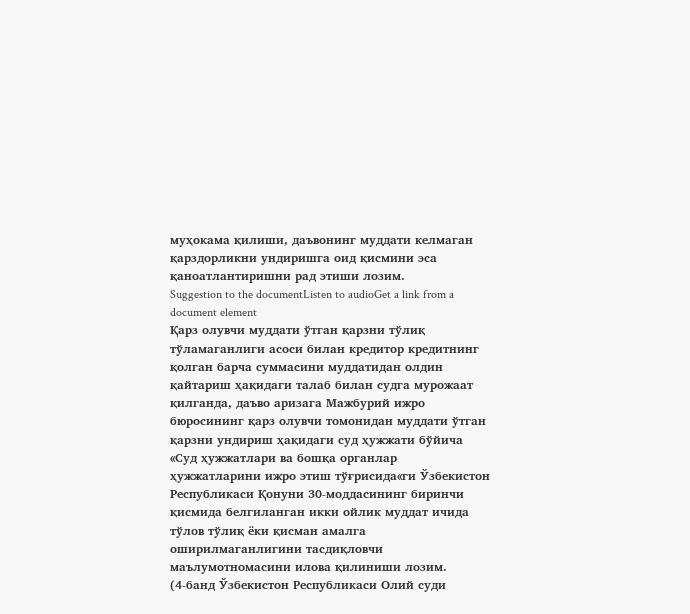муҳокама қилиши, даъвонинг муддати келмаган қарздорликни ундиришга оид қисмини эса қаноатлантиришни рад этиши лозим.
Suggestion to the documentListen to audioGet a link from a document element
Қарз олувчи муддати ўтган қарзни тўлиқ тўламаганлиги асоси билан кредитор кредитнинг қолган барча суммасини муддатидан олдин қайтариш ҳақидаги талаб билан судга мурожаат қилганда, даъво аризага Мажбурий ижро бюросининг қарз олувчи томонидан муддати ўтган қарзни ундириш ҳақидаги суд ҳужжати бўйича «Суд ҳужжатлари ва бошқа органлар ҳужжатларини ижро этиш тўғрисида«ги Ўзбекистон Республикаси Қонуни 30-моддасининг биринчи қисмида белгиланган икки ойлик муддат ичида тўлов тўлиқ ёки қисман амалга оширилмаганлигини тасдиқловчи маълумотномасини илова қилиниши лозим.
(4-банд Ўзбекистон Республикаси Олий суди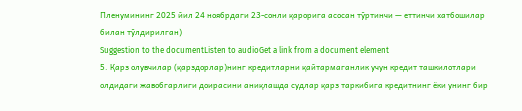Пленумининг 2025 йил 24 ноябрдаги 23-сонли қарорига асосан тўртинчи — еттинчи хатбошилар билан тўлдирилган)
Suggestion to the documentListen to audioGet a link from a document element
5. Қарз олувчилар (қарздорлар)нинг кредитларни қайтармаганлик учун кредит ташкилотлари олдидаги жавобгарлиги доирасини аниқлашда судлар қарз таркибига кредитнинг ёки унинг бир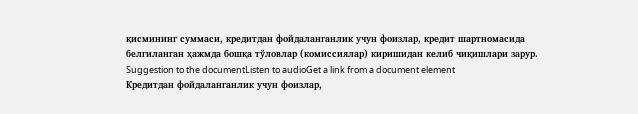қисмининг суммаси, кредитдан фойдаланганлик учун фоизлар, кредит шартномасида белгиланган ҳажмда бошқа тўловлар (комиссиялар) киришидан келиб чиқишлари зарур.
Suggestion to the documentListen to audioGet a link from a document element
Кредитдан фойдаланганлик учун фоизлар,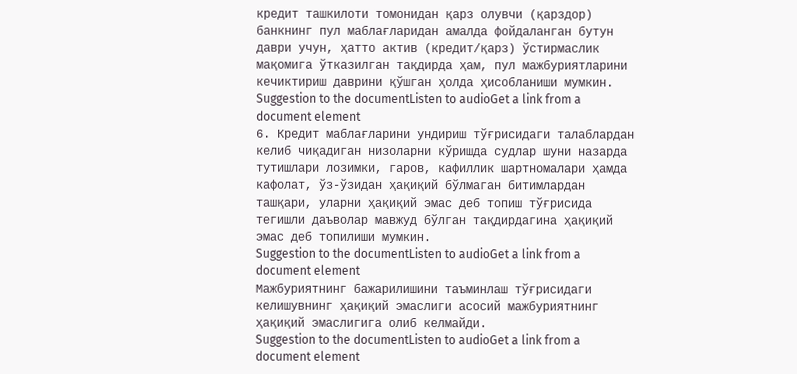кредит ташкилоти томонидан қарз олувчи (қарздор) банкнинг пул маблағларидан амалда фойдаланган бутун даври учун, ҳатто актив (кредит/қарз) ўстирмаслик мақомига ўтказилган тақдирда ҳам, пул мажбуриятларини кечиктириш даврини қўшган ҳолда ҳисобланиши мумкин.
Suggestion to the documentListen to audioGet a link from a document element
6. Кредит маблағларини ундириш тўғрисидаги талаблардан келиб чиқадиган низоларни кўришда судлар шуни назарда тутишлари лозимки, гаров, кафиллик шартномалари ҳамда кафолат, ўз-ўзидан ҳақиқий бўлмаган битимлардан ташқари, уларни ҳақиқий эмас деб топиш тўғрисида тегишли даъволар мавжуд бўлган тақдирдагина ҳақиқий эмас деб топилиши мумкин.
Suggestion to the documentListen to audioGet a link from a document element
Мажбуриятнинг бажарилишини таъминлаш тўғрисидаги келишувнинг ҳақиқий эмаслиги асосий мажбуриятнинг ҳақиқий эмаслигига олиб келмайди.
Suggestion to the documentListen to audioGet a link from a document element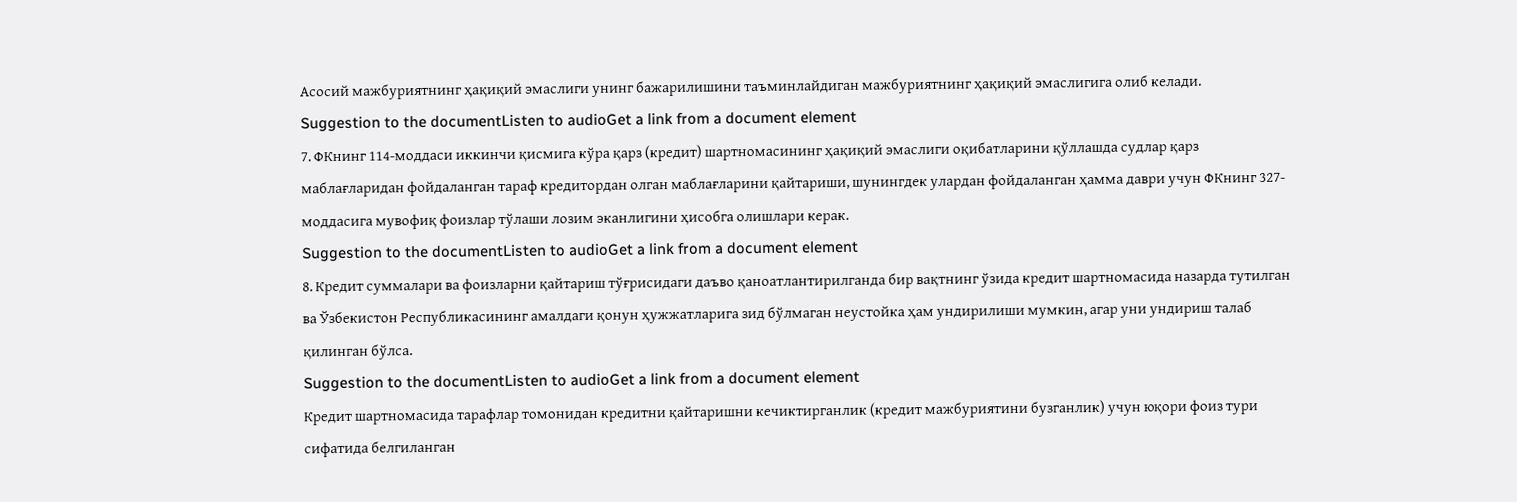Асосий мажбуриятнинг ҳақиқий эмаслиги унинг бажарилишини таъминлайдиган мажбуриятнинг ҳақиқий эмаслигига олиб келади.
Suggestion to the documentListen to audioGet a link from a document element
7. ФКнинг 114-моддаси иккинчи қисмига кўра қарз (кредит) шартномасининг ҳақиқий эмаслиги оқибатларини қўллашда судлар қарз маблағларидан фойдаланган тараф кредитордан олган маблағларини қайтариши, шунингдек улардан фойдаланган ҳамма даври учун ФКнинг 327-моддасига мувофиқ фоизлар тўлаши лозим эканлигини ҳисобга олишлари керак.
Suggestion to the documentListen to audioGet a link from a document element
8. Кредит суммалари ва фоизларни қайтариш тўғрисидаги даъво қаноатлантирилганда бир вақтнинг ўзида кредит шартномасида назарда тутилган ва Ўзбекистон Республикасининг амалдаги қонун ҳужжатларига зид бўлмаган неустойка ҳам ундирилиши мумкин, агар уни ундириш талаб қилинган бўлса.
Suggestion to the documentListen to audioGet a link from a document element
Кредит шартномасида тарафлар томонидан кредитни қайтаришни кечиктирганлик (кредит мажбуриятини бузганлик) учун юқори фоиз тури сифатида белгиланган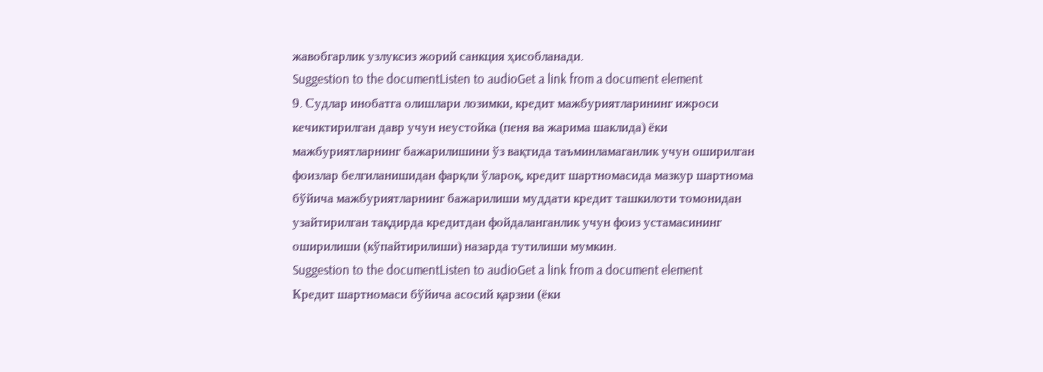жавобгарлик узлуксиз жорий санкция ҳисобланади.
Suggestion to the documentListen to audioGet a link from a document element
9. Судлар инобатга олишлари лозимки, кредит мажбуриятларининг ижроси кечиктирилган давр учун неустойка (пеня ва жарима шаклида) ёки мажбуриятларнинг бажарилишини ўз вақтида таъминламаганлик учун оширилган фоизлар белгиланишидан фарқли ўлароқ, кредит шартномасида мазкур шартнома бўйича мажбуриятларнинг бажарилиши муддати кредит ташкилоти томонидан узайтирилган тақдирда кредитдан фойдаланганлик учун фоиз устамасининг оширилиши (кўпайтирилиши) назарда тутилиши мумкин.
Suggestion to the documentListen to audioGet a link from a document element
Кредит шартномаси бўйича асосий қарзни (ёки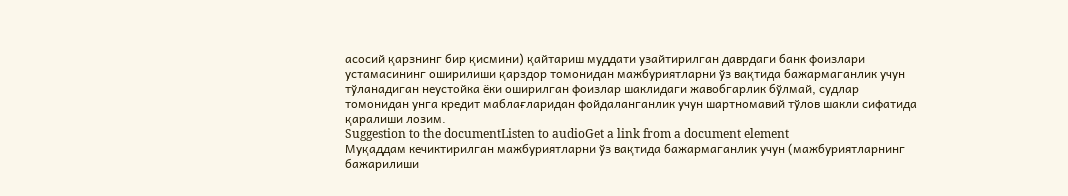асосий қарзнинг бир қисмини) қайтариш муддати узайтирилган даврдаги банк фоизлари устамасининг оширилиши қарздор томонидан мажбуриятларни ўз вақтида бажармаганлик учун тўланадиган неустойка ёки оширилган фоизлар шаклидаги жавобгарлик бўлмай, судлар томонидан унга кредит маблағларидан фойдаланганлик учун шартномавий тўлов шакли сифатида қаралиши лозим.
Suggestion to the documentListen to audioGet a link from a document element
Муқаддам кечиктирилган мажбуриятларни ўз вақтида бажармаганлик учун (мажбуриятларнинг бажарилиши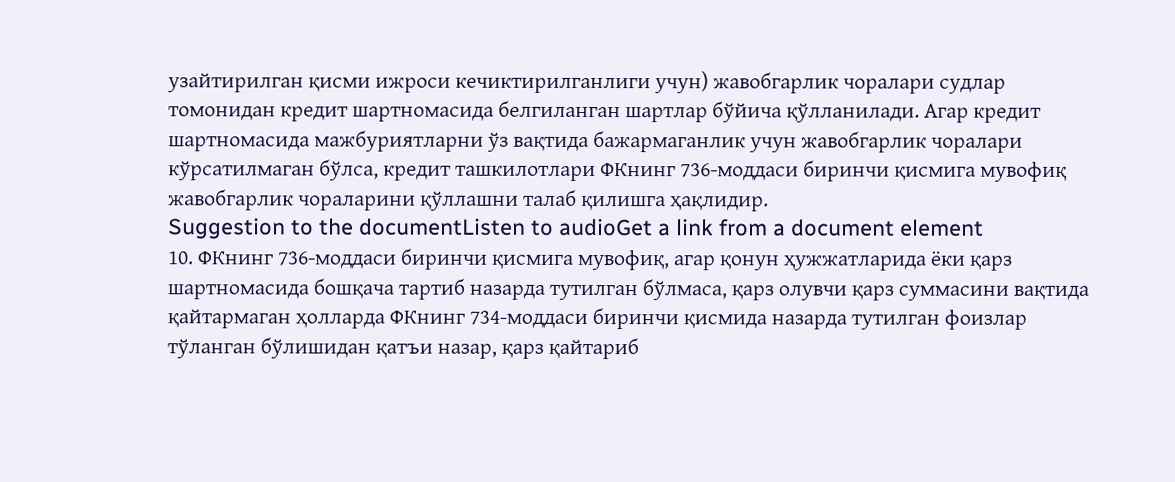узайтирилган қисми ижроси кечиктирилганлиги учун) жавобгарлик чоралари судлар томонидан кредит шартномасида белгиланган шартлар бўйича қўлланилади. Агар кредит шартномасида мажбуриятларни ўз вақтида бажармаганлик учун жавобгарлик чоралари кўрсатилмаган бўлса, кредит ташкилотлари ФКнинг 736-моддаси биринчи қисмига мувофиқ жавобгарлик чораларини қўллашни талаб қилишга ҳақлидир.
Suggestion to the documentListen to audioGet a link from a document element
10. ФКнинг 736-моддаси биринчи қисмига мувофиқ, агар қонун ҳужжатларида ёки қарз шартномасида бошқача тартиб назарда тутилган бўлмаса, қарз олувчи қарз суммасини вақтида қайтармаган ҳолларда ФКнинг 734-моддаси биринчи қисмида назарда тутилган фоизлар тўланган бўлишидан қатъи назар, қарз қайтариб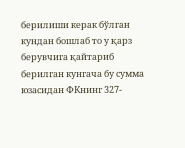берилиши керак бўлган кундан бошлаб то у қарз берувчига қайтариб берилган кунгача бу сумма юзасидан ФКнинг 327-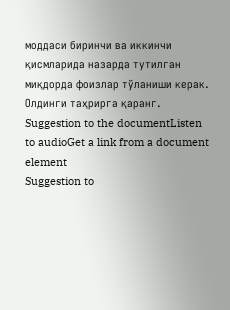моддаси биринчи ва иккинчи қисмларида назарда тутилган миқдорда фоизлар тўланиши керак.
Олдинги таҳрирга қаранг.
Suggestion to the documentListen to audioGet a link from a document element
Suggestion to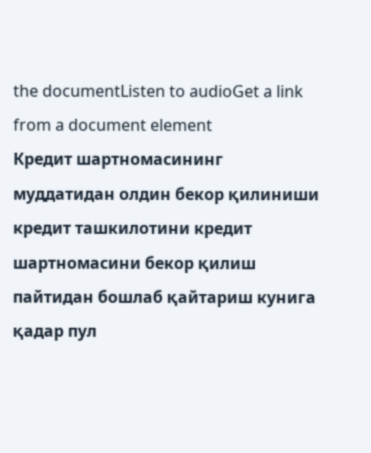the documentListen to audioGet a link from a document element
Кредит шартномасининг муддатидан олдин бекор қилиниши кредит ташкилотини кредит шартномасини бекор қилиш пайтидан бошлаб қайтариш кунига қадар пул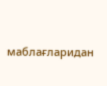маблағларидан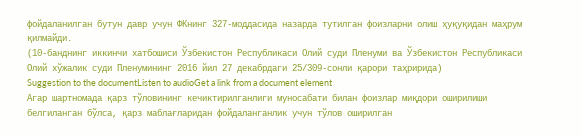фойдаланилган бутун давр учун ФКнинг 327-моддасида назарда тутилган фоизларни олиш ҳуқуқидан маҳрум қилмайди.
(10-банднинг иккинчи хатбошиси Ўзбекистон Республикаси Олий суди Пленуми ва Ўзбекистон Республикаси Олий хўжалик суди Пленумининг 2016 йил 27 декабрдаги 25/309-сонли қарори таҳририда)
Suggestion to the documentListen to audioGet a link from a document element
Агар шартномада қарз тўловининг кечиктирилганлиги муносабати билан фоизлар миқдори оширилиши белгиланган бўлса, қарз маблағларидан фойдаланганлик учун тўлов оширилган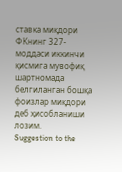ставка миқдори ФКнинг 327-моддаси иккинчи қисмига мувофиқ шартномада белгиланган бошқа фоизлар миқдори деб ҳисобланиши лозим.
Suggestion to the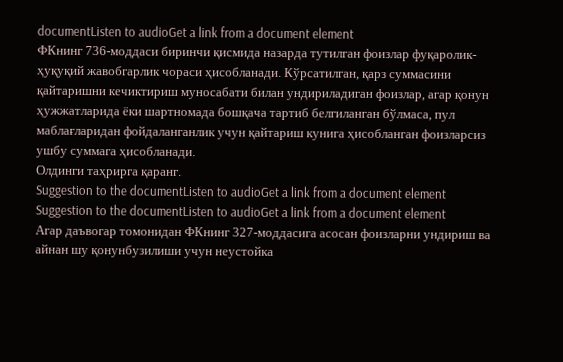documentListen to audioGet a link from a document element
ФКнинг 736-моддаси биринчи қисмида назарда тутилган фоизлар фуқаролик-ҳуқуқий жавобгарлик чораси ҳисобланади. Кўрсатилган, қарз суммасини қайтаришни кечиктириш муносабати билан ундириладиган фоизлар, агар қонун ҳужжатларида ёки шартномада бошқача тартиб белгиланган бўлмаса, пул маблағларидан фойдаланганлик учун қайтариш кунига ҳисобланган фоизларсиз ушбу суммага ҳисобланади.
Олдинги таҳрирга қаранг.
Suggestion to the documentListen to audioGet a link from a document element
Suggestion to the documentListen to audioGet a link from a document element
Агар даъвогар томонидан ФКнинг 327-моддасига асосан фоизларни ундириш ва айнан шу қонунбузилиши учун неустойка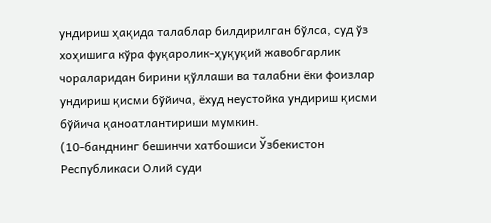ундириш ҳақида талаблар билдирилган бўлса, суд ўз хоҳишига кўра фуқаролик-ҳуқуқий жавобгарлик чораларидан бирини қўллаши ва талабни ёки фоизлар ундириш қисми бўйича, ёхуд неустойка ундириш қисми бўйича қаноатлантириши мумкин.
(10-банднинг бешинчи хатбошиси Ўзбекистон Республикаси Олий суди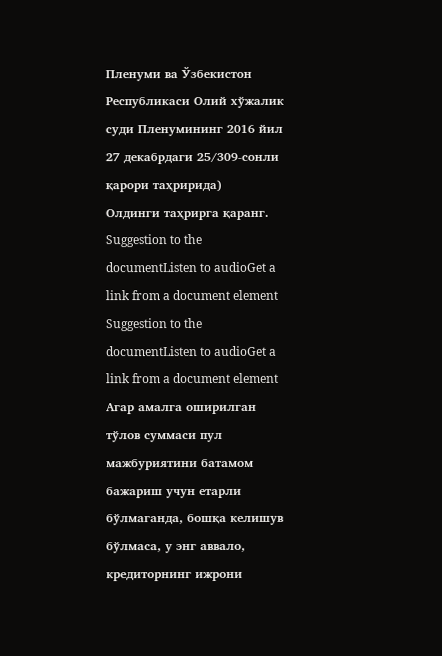Пленуми ва Ўзбекистон Республикаси Олий хўжалик суди Пленумининг 2016 йил 27 декабрдаги 25/309-сонли қарори таҳририда)
Олдинги таҳрирга қаранг.
Suggestion to the documentListen to audioGet a link from a document element
Suggestion to the documentListen to audioGet a link from a document element
Агар амалга оширилган тўлов суммаси пул мажбуриятини батамом бажариш учун етарли бўлмаганда, бошқа келишув бўлмаса, у энг аввало, кредиторнинг ижрони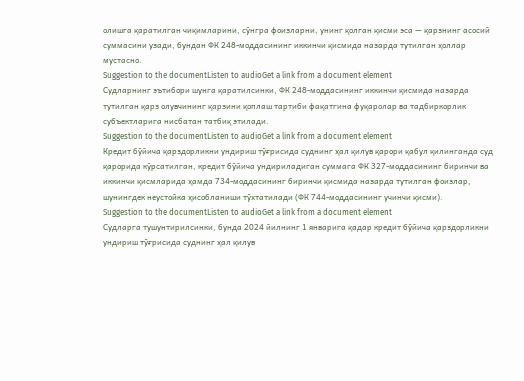олишга қаратилган чиқимларини, сўнгра фоизларни, унинг қолган қисми эса — қарзнинг асосий суммасини узади, бундан ФК 248-моддасининг иккинчи қисмида назарда тутилган ҳоллар мустасно.
Suggestion to the documentListen to audioGet a link from a document element
Судларнинг эътибори шунга қаратилсинки, ФК 248-моддасининг иккинчи қисмида назарда тутилган қарз олувчининг қарзини қоплаш тартиби фақатгина фуқаролар ва тадбиркорлик субъектларига нисбатан татбиқ этилади.
Suggestion to the documentListen to audioGet a link from a document element
Кредит бўйича қарздорликни ундириш тўғрисида суднинг ҳал қилув қарори қабул қилинганда суд қарорида кўрсатилган, кредит бўйича ундириладиган суммага ФК 327-моддасининг биринчи ва иккинчи қисмларида ҳамда 734-моддасининг биринчи қисмида назарда тутилган фоизлар, шунингдек неустойка ҳисобланиши тўхтатилади (ФК 744-моддасининг учинчи қисми).
Suggestion to the documentListen to audioGet a link from a document element
Судларга тушунтирилсинки, бунда 2024 йилнинг 1 январига қадар кредит бўйича қарздорликни ундириш тўғрисида суднинг ҳал қилув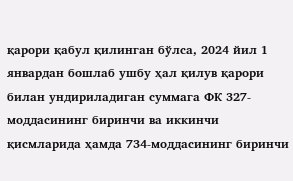қарори қабул қилинган бўлса, 2024 йил 1 январдан бошлаб ушбу ҳал қилув қарори билан ундириладиган суммага ФК 327-моддасининг биринчи ва иккинчи қисмларида ҳамда 734-моддасининг биринчи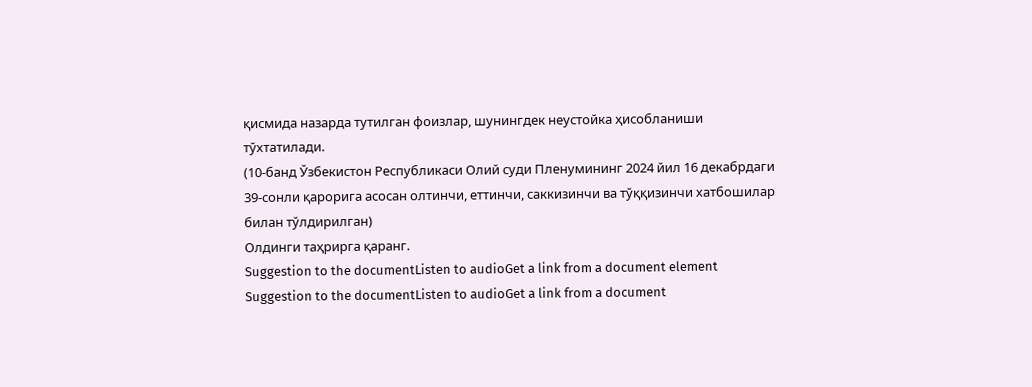қисмида назарда тутилган фоизлар, шунингдек неустойка ҳисобланиши тўхтатилади.
(10-банд Ўзбекистон Республикаси Олий суди Пленумининг 2024 йил 16 декабрдаги 39-сонли қарорига асосан олтинчи, еттинчи, саккизинчи ва тўққизинчи хатбошилар билан тўлдирилган)
Олдинги таҳрирга қаранг.
Suggestion to the documentListen to audioGet a link from a document element
Suggestion to the documentListen to audioGet a link from a document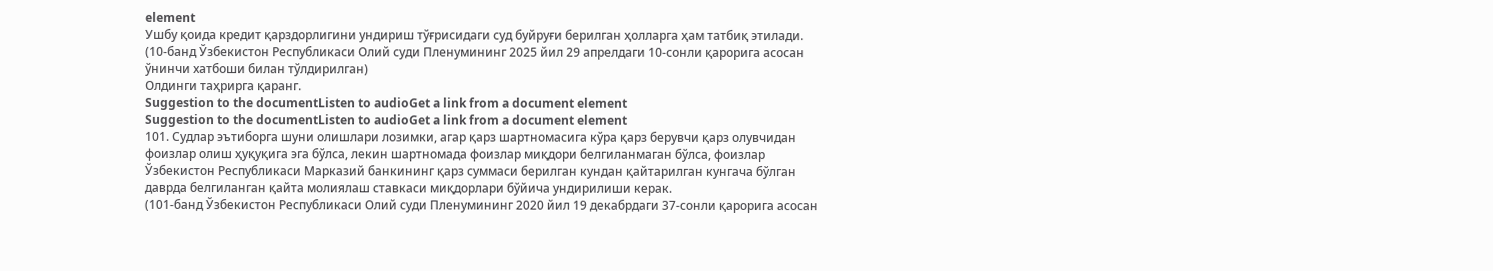element
Ушбу қоида кредит қарздорлигини ундириш тўғрисидаги суд буйруғи берилган ҳолларга ҳам татбиқ этилади.
(10-банд Ўзбекистон Республикаси Олий суди Пленумининг 2025 йил 29 апрелдаги 10-сонли қарорига асосан ўнинчи хатбоши билан тўлдирилган)
Олдинги таҳрирга қаранг.
Suggestion to the documentListen to audioGet a link from a document element
Suggestion to the documentListen to audioGet a link from a document element
101. Судлар эътиборга шуни олишлари лозимки, агар қарз шартномасига кўра қарз берувчи қарз олувчидан фоизлар олиш ҳуқуқига эга бўлса, лекин шартномада фоизлар миқдори белгиланмаган бўлса, фоизлар Ўзбекистон Республикаси Марказий банкининг қарз суммаси берилган кундан қайтарилган кунгача бўлган даврда белгиланган қайта молиялаш ставкаси миқдорлари бўйича ундирилиши керак.
(101-банд Ўзбекистон Республикаси Олий суди Пленумининг 2020 йил 19 декабрдаги 37-сонли қарорига асосан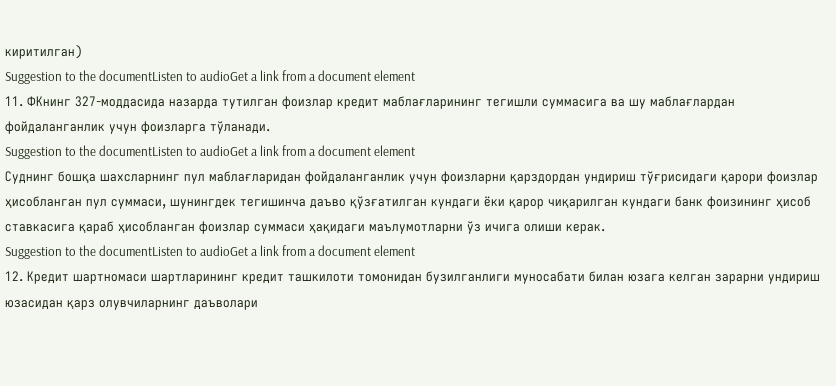киритилган)
Suggestion to the documentListen to audioGet a link from a document element
11. ФКнинг 327-моддасида назарда тутилган фоизлар кредит маблағларининг тегишли суммасига ва шу маблағлардан фойдаланганлик учун фоизларга тўланади.
Suggestion to the documentListen to audioGet a link from a document element
Суднинг бошқа шахсларнинг пул маблағларидан фойдаланганлик учун фоизларни қарздордан ундириш тўғрисидаги қарори фоизлар ҳисобланган пул суммаси, шунингдек тегишинча даъво қўзғатилган кундаги ёки қарор чиқарилган кундаги банк фоизининг ҳисоб ставкасига қараб ҳисобланган фоизлар суммаси ҳақидаги маълумотларни ўз ичига олиши керак.
Suggestion to the documentListen to audioGet a link from a document element
12. Кредит шартномаси шартларининг кредит ташкилоти томонидан бузилганлиги муносабати билан юзага келган зарарни ундириш юзасидан қарз олувчиларнинг даъволари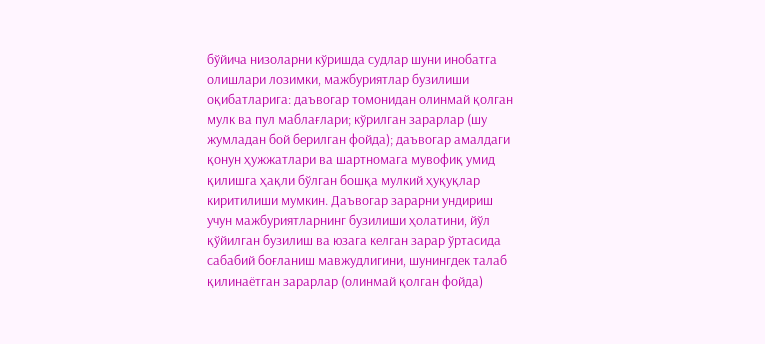бўйича низоларни кўришда судлар шуни инобатга олишлари лозимки, мажбуриятлар бузилиши оқибатларига: даъвогар томонидан олинмай қолган мулк ва пул маблағлари; кўрилган зарарлар (шу жумладан бой берилган фойда); даъвогар амалдаги қонун ҳужжатлари ва шартномага мувофиқ умид қилишга ҳақли бўлган бошқа мулкий ҳуқуқлар киритилиши мумкин. Даъвогар зарарни ундириш учун мажбуриятларнинг бузилиши ҳолатини, йўл қўйилган бузилиш ва юзага келган зарар ўртасида сабабий боғланиш мавжудлигини, шунингдек талаб қилинаётган зарарлар (олинмай қолган фойда)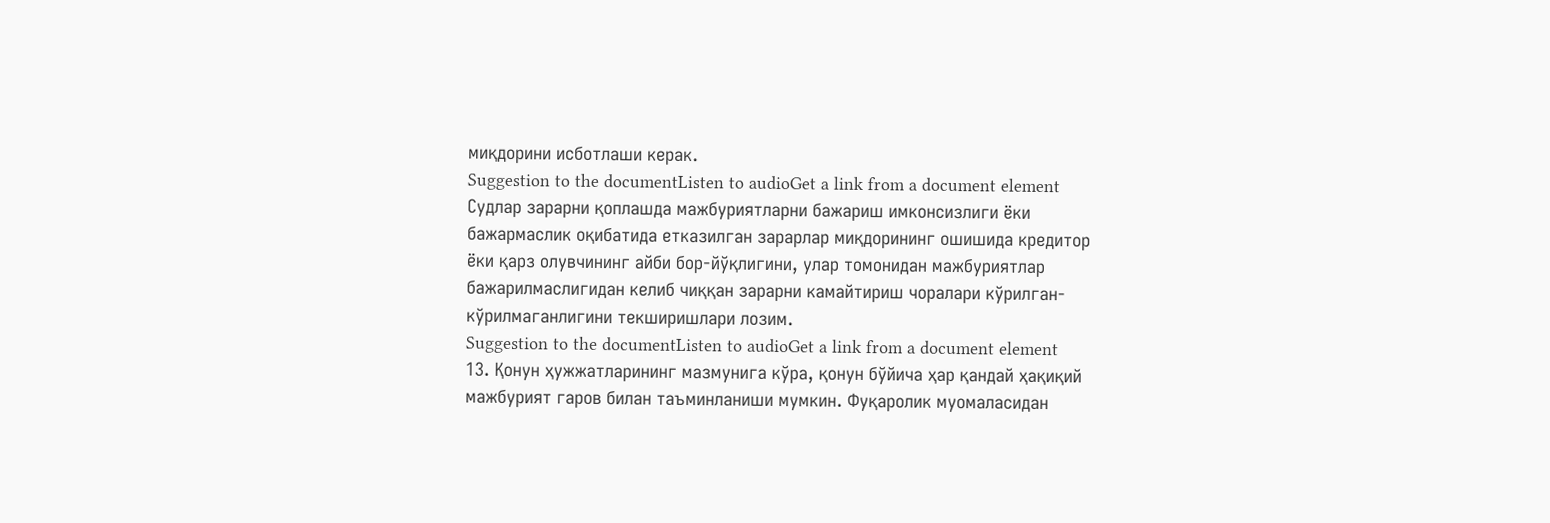миқдорини исботлаши керак.
Suggestion to the documentListen to audioGet a link from a document element
Судлар зарарни қоплашда мажбуриятларни бажариш имконсизлиги ёки бажармаслик оқибатида етказилган зарарлар миқдорининг ошишида кредитор ёки қарз олувчининг айби бор-йўқлигини, улар томонидан мажбуриятлар бажарилмаслигидан келиб чиққан зарарни камайтириш чоралари кўрилган-кўрилмаганлигини текширишлари лозим.
Suggestion to the documentListen to audioGet a link from a document element
13. Қонун ҳужжатларининг мазмунига кўра, қонун бўйича ҳар қандай ҳақиқий мажбурият гаров билан таъминланиши мумкин. Фуқаролик муомаласидан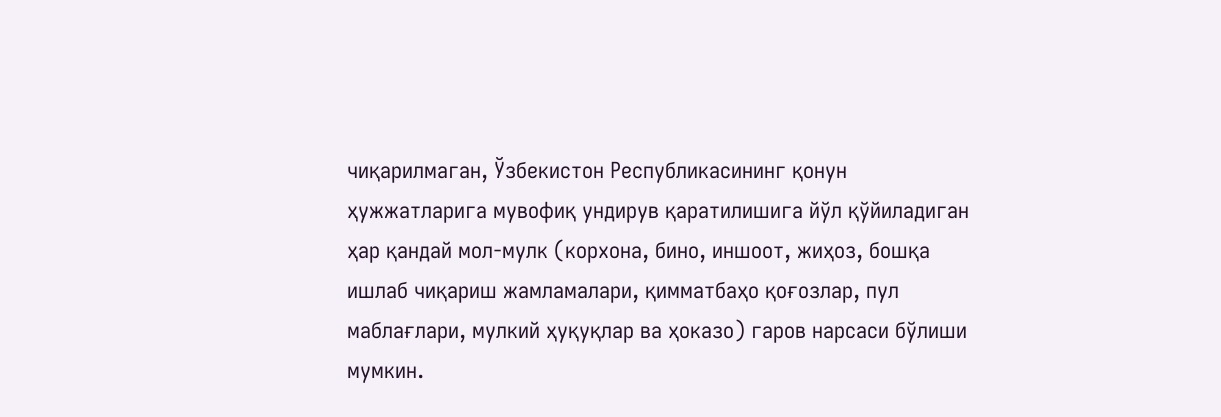чиқарилмаган, Ўзбекистон Республикасининг қонун ҳужжатларига мувофиқ ундирув қаратилишига йўл қўйиладиган ҳар қандай мол-мулк (корхона, бино, иншоот, жиҳоз, бошқа ишлаб чиқариш жамламалари, қимматбаҳо қоғозлар, пул маблағлари, мулкий ҳуқуқлар ва ҳоказо) гаров нарсаси бўлиши мумкин.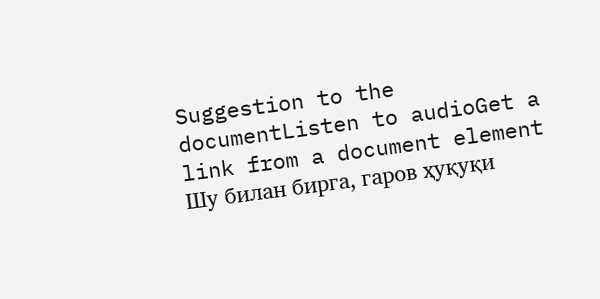Suggestion to the documentListen to audioGet a link from a document element
Шу билан бирга, гаров ҳуқуқи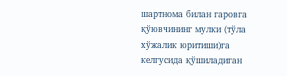шартнома билан гаровга қўювчининг мулки (тўла хўжалик юритиши)га келгусида қўшиладиган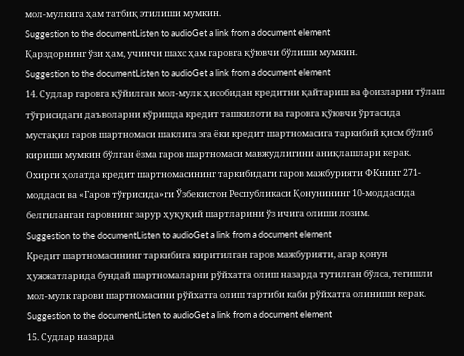мол-мулкига ҳам татбиқ этилиши мумкин.
Suggestion to the documentListen to audioGet a link from a document element
Қарздорнинг ўзи ҳам, учинчи шахс ҳам гаровга қўювчи бўлиши мумкин.
Suggestion to the documentListen to audioGet a link from a document element
14. Судлар гаровга қўйилган мол-мулк ҳисобидан кредитни қайтариш ва фоизларни тўлаш тўғрисидаги даъволарни кўришда кредит ташкилоти ва гаровга қўювчи ўртасида мустақил гаров шартномаси шаклига эга ёки кредит шартномасига таркибий қисм бўлиб кириши мумкин бўлган ёзма гаров шартномаси мавжудлигини аниқлашлари керак. Охирги ҳолатда кредит шартномасининг таркибидаги гаров мажбурияти ФКнинг 271-моддаси ва «Гаров тўғрисида»ги Ўзбекистон Республикаси Қонунининг 10-моддасида белгиланган гаровнинг зарур ҳуқуқий шартларини ўз ичига олиши лозим.
Suggestion to the documentListen to audioGet a link from a document element
Кредит шартномасининг таркибига киритилган гаров мажбурияти, агар қонун ҳужжатларида бундай шартномаларни рўйхатга олиш назарда тутилган бўлса, тегишли мол-мулк гарови шартномасини рўйхатга олиш тартиби каби рўйхатга олиниши керак.
Suggestion to the documentListen to audioGet a link from a document element
15. Судлар назарда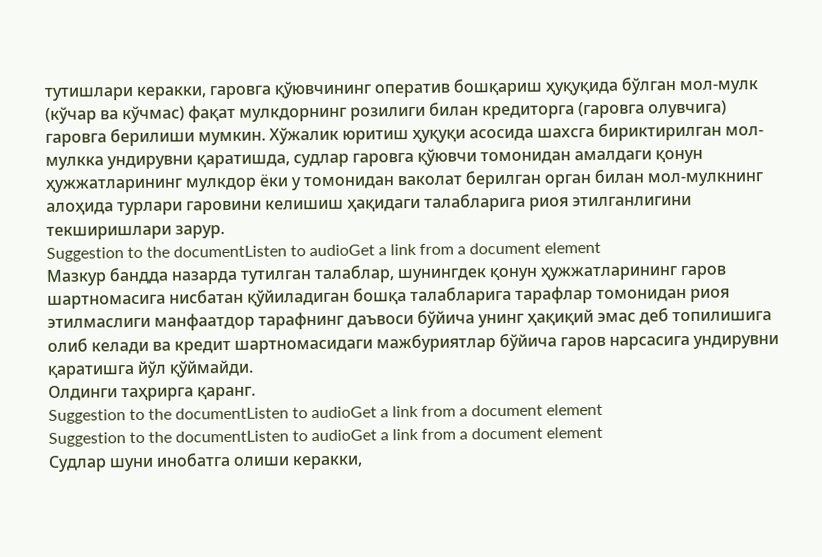тутишлари керакки, гаровга қўювчининг оператив бошқариш ҳуқуқида бўлган мол-мулк (кўчар ва кўчмас) фақат мулкдорнинг розилиги билан кредиторга (гаровга олувчига) гаровга берилиши мумкин. Хўжалик юритиш ҳуқуқи асосида шахсга бириктирилган мол-мулкка ундирувни қаратишда, судлар гаровга қўювчи томонидан амалдаги қонун ҳужжатларининг мулкдор ёки у томонидан ваколат берилган орган билан мол-мулкнинг алоҳида турлари гаровини келишиш ҳақидаги талабларига риоя этилганлигини текширишлари зарур.
Suggestion to the documentListen to audioGet a link from a document element
Мазкур бандда назарда тутилган талаблар, шунингдек қонун ҳужжатларининг гаров шартномасига нисбатан қўйиладиган бошқа талабларига тарафлар томонидан риоя этилмаслиги манфаатдор тарафнинг даъвоси бўйича унинг ҳақиқий эмас деб топилишига олиб келади ва кредит шартномасидаги мажбуриятлар бўйича гаров нарсасига ундирувни қаратишга йўл қўймайди.
Олдинги таҳрирга қаранг.
Suggestion to the documentListen to audioGet a link from a document element
Suggestion to the documentListen to audioGet a link from a document element
Судлар шуни инобатга олиши керакки,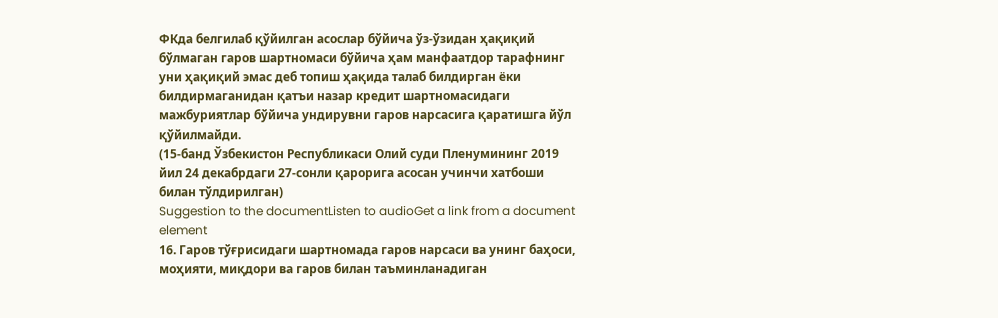ФКда белгилаб қўйилган асослар бўйича ўз-ўзидан ҳақиқий бўлмаган гаров шартномаси бўйича ҳам манфаатдор тарафнинг уни ҳақиқий эмас деб топиш ҳақида талаб билдирган ёки билдирмаганидан қатъи назар кредит шартномасидаги мажбуриятлар бўйича ундирувни гаров нарсасига қаратишга йўл қўйилмайди.
(15-банд Ўзбекистон Республикаси Олий суди Пленумининг 2019 йил 24 декабрдаги 27-сонли қарорига асосан учинчи хатбоши билан тўлдирилган)
Suggestion to the documentListen to audioGet a link from a document element
16. Гаров тўғрисидаги шартномада гаров нарсаси ва унинг баҳоси, моҳияти, миқдори ва гаров билан таъминланадиган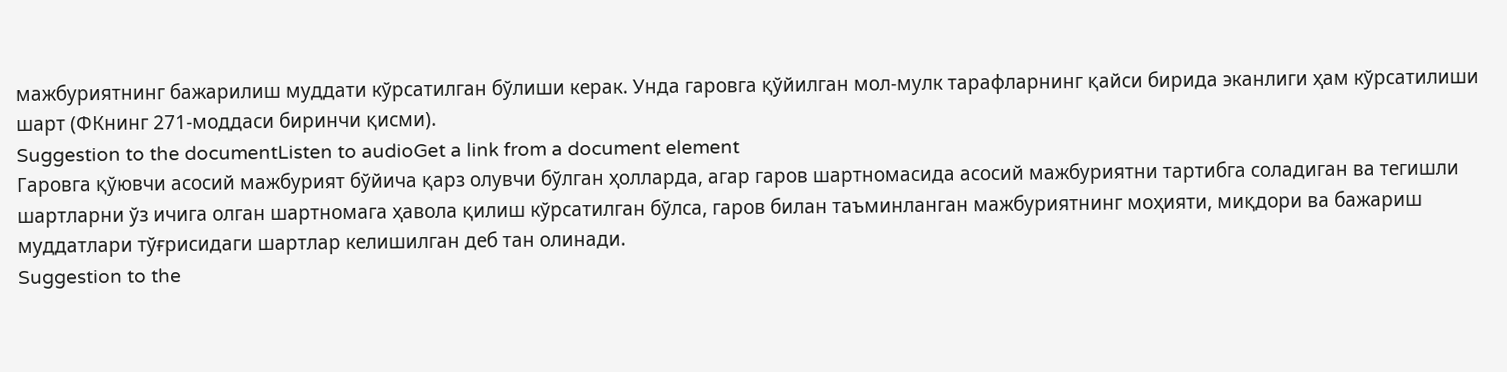мажбуриятнинг бажарилиш муддати кўрсатилган бўлиши керак. Унда гаровга қўйилган мол-мулк тарафларнинг қайси бирида эканлиги ҳам кўрсатилиши шарт (ФКнинг 271-моддаси биринчи қисми).
Suggestion to the documentListen to audioGet a link from a document element
Гаровга қўювчи асосий мажбурият бўйича қарз олувчи бўлган ҳолларда, агар гаров шартномасида асосий мажбуриятни тартибга соладиган ва тегишли шартларни ўз ичига олган шартномага ҳавола қилиш кўрсатилган бўлса, гаров билан таъминланган мажбуриятнинг моҳияти, миқдори ва бажариш муддатлари тўғрисидаги шартлар келишилган деб тан олинади.
Suggestion to the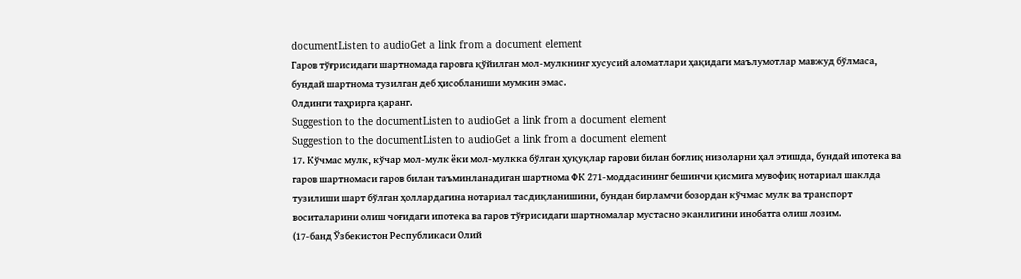documentListen to audioGet a link from a document element
Гаров тўғрисидаги шартномада гаровга қўйилган мол-мулкнинг хусусий аломатлари ҳақидаги маълумотлар мавжуд бўлмаса, бундай шартнома тузилган деб ҳисобланиши мумкин эмас.
Олдинги таҳрирга қаранг.
Suggestion to the documentListen to audioGet a link from a document element
Suggestion to the documentListen to audioGet a link from a document element
17. Кўчмас мулк, кўчар мол-мулк ёки мол-мулкка бўлган ҳуқуқлар гарови билан боғлиқ низоларни ҳал этишда, бундай ипотека ва гаров шартномаси гаров билан таъминланадиган шартнома ФК 271-моддасининг бешинчи қисмига мувофиқ нотариал шаклда тузилиши шарт бўлган ҳоллардагина нотариал тасдиқланишини, бундан бирламчи бозордан кўчмас мулк ва транспорт воситаларини олиш чоғидаги ипотека ва гаров тўғрисидаги шартномалар мустасно эканлигини инобатга олиш лозим.
(17-банд Ўзбекистон Республикаси Олий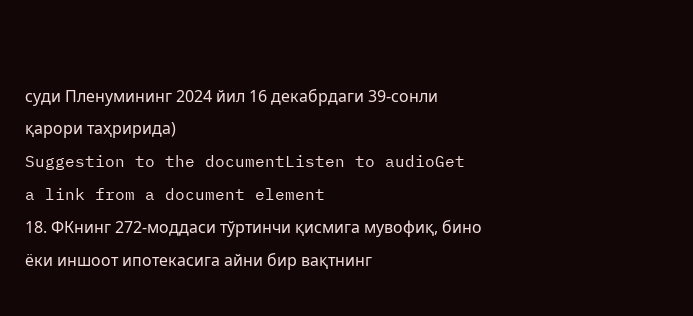суди Пленумининг 2024 йил 16 декабрдаги 39-сонли қарори таҳририда)
Suggestion to the documentListen to audioGet a link from a document element
18. ФКнинг 272-моддаси тўртинчи қисмига мувофиқ, бино ёки иншоот ипотекасига айни бир вақтнинг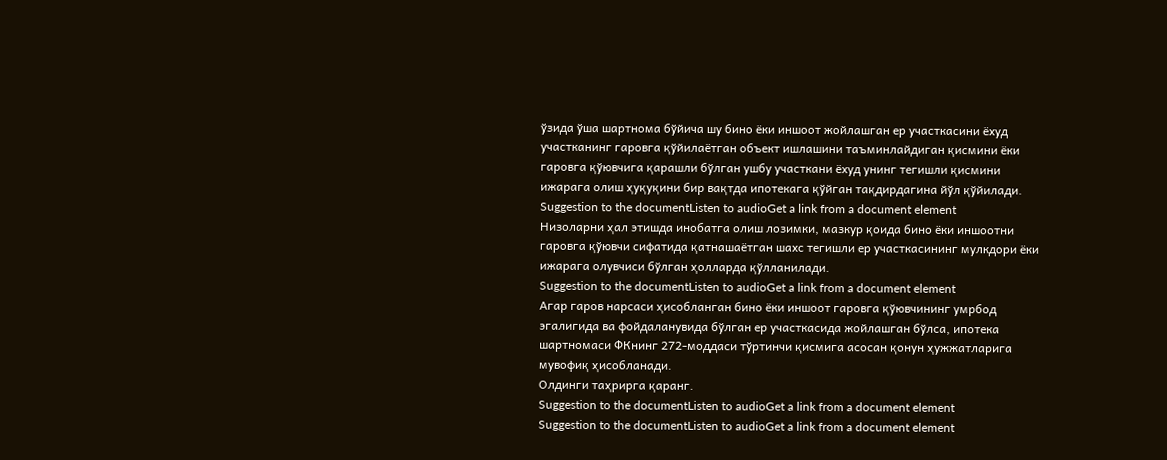ўзида ўша шартнома бўйича шу бино ёки иншоот жойлашган ер участкасини ёхуд участканинг гаровга қўйилаётган объект ишлашини таъминлайдиган қисмини ёки гаровга қўювчига қарашли бўлган ушбу участкани ёхуд унинг тегишли қисмини ижарага олиш ҳуқуқини бир вақтда ипотекага қўйган тақдирдагина йўл қўйилади.
Suggestion to the documentListen to audioGet a link from a document element
Низоларни ҳал этишда инобатга олиш лозимки, мазкур қоида бино ёки иншоотни гаровга қўювчи сифатида қатнашаётган шахс тегишли ер участкасининг мулкдори ёки ижарага олувчиси бўлган ҳолларда қўлланилади.
Suggestion to the documentListen to audioGet a link from a document element
Агар гаров нарсаси ҳисобланган бино ёки иншоот гаровга қўювчининг умрбод эгалигида ва фойдаланувида бўлган ер участкасида жойлашган бўлса, ипотека шартномаси ФКнинг 272-моддаси тўртинчи қисмига асосан қонун ҳужжатларига мувофиқ ҳисобланади.
Олдинги таҳрирга қаранг.
Suggestion to the documentListen to audioGet a link from a document element
Suggestion to the documentListen to audioGet a link from a document element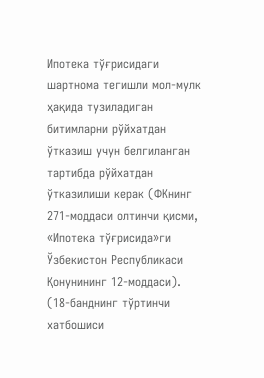Ипотека тўғрисидаги шартнома тегишли мол-мулк ҳақида тузиладиган битимларни рўйхатдан ўтказиш учун белгиланган тартибда рўйхатдан ўтказилиши керак (ФКнинг 271-моддаси олтинчи қисми, «Ипотека тўғрисида»ги Ўзбекистон Республикаси Қонунининг 12-моддаси).
(18-банднинг тўртинчи хатбошиси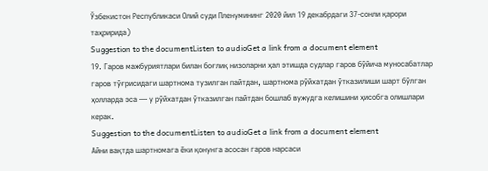Ўзбекистон Республикаси Олий суди Пленумининг 2020 йил 19 декабрдаги 37-сонли қарори таҳририда)
Suggestion to the documentListen to audioGet a link from a document element
19. Гаров мажбуриятлари билан боғлиқ низоларни ҳал этишда судлар гаров бўйича муносабатлар гаров тўғрисидаги шартнома тузилган пайтдан, шартнома рўйхатдан ўтказилиши шарт бўлган ҳолларда эса — у рўйхатдан ўтказилган пайтдан бошлаб вужудга келишини ҳисобга олишлари керак.
Suggestion to the documentListen to audioGet a link from a document element
Айни вақтда шартномага ёки қонунга асосан гаров нарсаси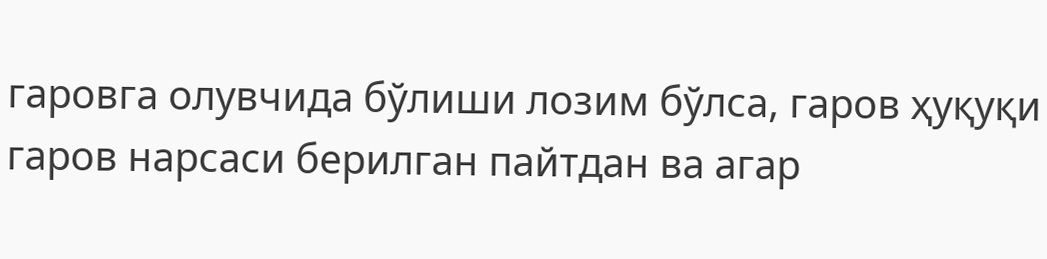гаровга олувчида бўлиши лозим бўлса, гаров ҳуқуқи гаров нарсаси берилган пайтдан ва агар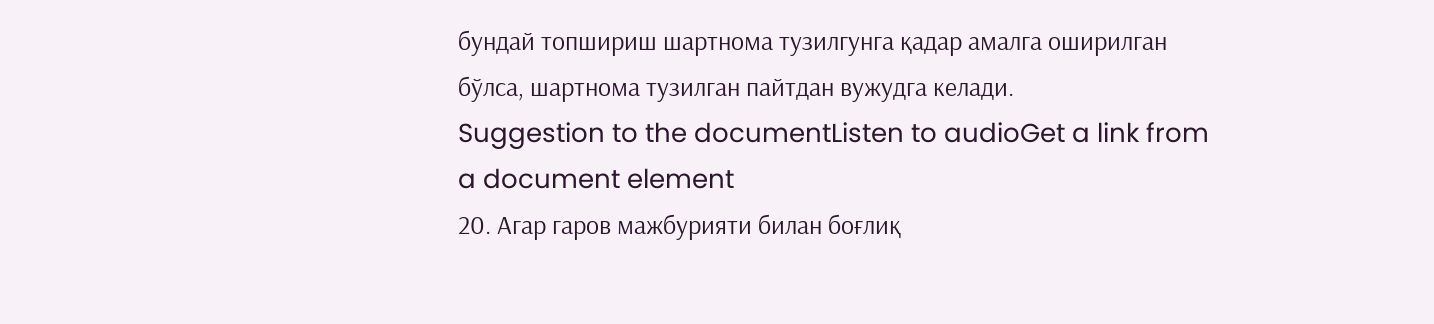бундай топшириш шартнома тузилгунга қадар амалга оширилган бўлса, шартнома тузилган пайтдан вужудга келади.
Suggestion to the documentListen to audioGet a link from a document element
20. Агар гаров мажбурияти билан боғлиқ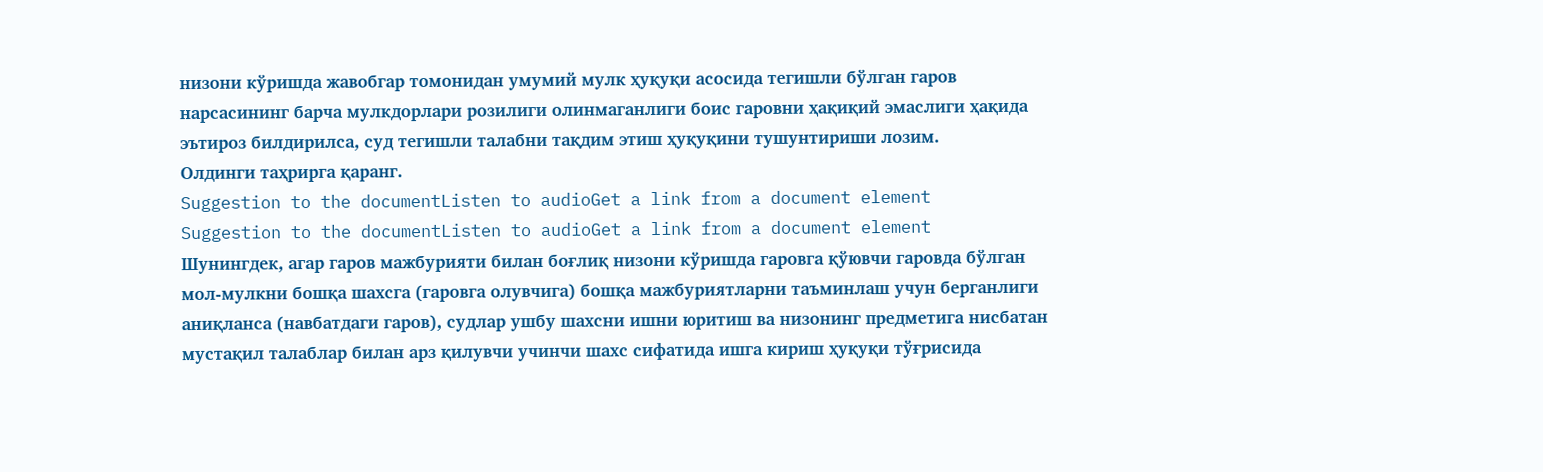низони кўришда жавобгар томонидан умумий мулк ҳуқуқи асосида тегишли бўлган гаров нарсасининг барча мулкдорлари розилиги олинмаганлиги боис гаровни ҳақиқий эмаслиги ҳақида эътироз билдирилса, суд тегишли талабни тақдим этиш ҳуқуқини тушунтириши лозим.
Олдинги таҳрирга қаранг.
Suggestion to the documentListen to audioGet a link from a document element
Suggestion to the documentListen to audioGet a link from a document element
Шунингдек, агар гаров мажбурияти билан боғлиқ низони кўришда гаровга қўювчи гаровда бўлган мол-мулкни бошқа шахсга (гаровга олувчига) бошқа мажбуриятларни таъминлаш учун берганлиги аниқланса (навбатдаги гаров), судлар ушбу шахсни ишни юритиш ва низонинг предметига нисбатан мустақил талаблар билан арз қилувчи учинчи шахс сифатида ишга кириш ҳуқуқи тўғрисида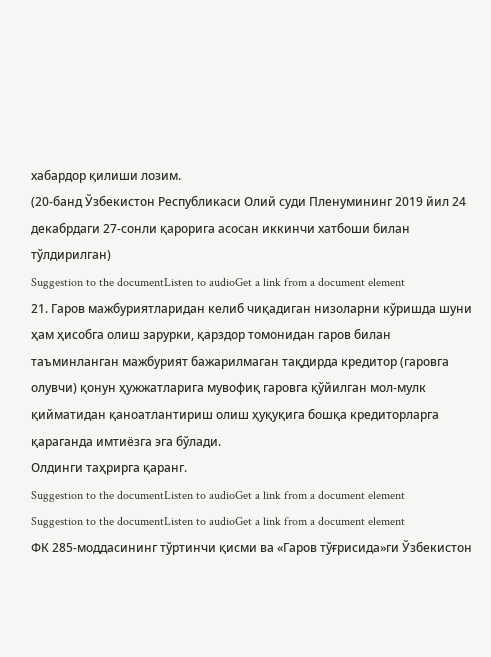хабардор қилиши лозим.
(20-банд Ўзбекистон Республикаси Олий суди Пленумининг 2019 йил 24 декабрдаги 27-сонли қарорига асосан иккинчи хатбоши билан тўлдирилган)
Suggestion to the documentListen to audioGet a link from a document element
21. Гаров мажбуриятларидан келиб чиқадиган низоларни кўришда шуни ҳам ҳисобга олиш зарурки, қарздор томонидан гаров билан таъминланган мажбурият бажарилмаган тақдирда кредитор (гаровга олувчи) қонун ҳужжатларига мувофиқ гаровга қўйилган мол-мулк қийматидан қаноатлантириш олиш ҳуқуқига бошқа кредиторларга қараганда имтиёзга эга бўлади.
Олдинги таҳрирга қаранг.
Suggestion to the documentListen to audioGet a link from a document element
Suggestion to the documentListen to audioGet a link from a document element
ФК 285-моддасининг тўртинчи қисми ва «Гаров тўғрисида»ги Ўзбекистон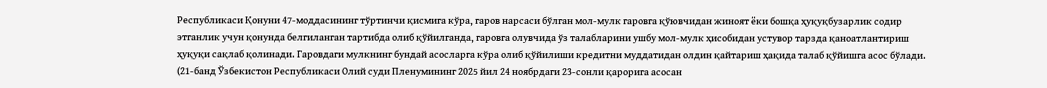Республикаси Қонуни 47-моддасининг тўртинчи қисмига кўра, гаров нарсаси бўлган мол-мулк гаровга қўювчидан жиноят ёки бошқа ҳуқуқбузарлик содир этганлик учун қонунда белгиланган тартибда олиб қўйилганда, гаровга олувчида ўз талабларини ушбу мол-мулк ҳисобидан устувор тарзда қаноатлантириш ҳуқуқи сақлаб қолинади. Гаровдаги мулкнинг бундай асосларга кўра олиб қўйилиши кредитни муддатидан олдин қайтариш ҳақида талаб қўйишга асос бўлади.
(21-банд Ўзбекистон Республикаси Олий суди Пленумининг 2025 йил 24 ноябрдаги 23-сонли қарорига асосан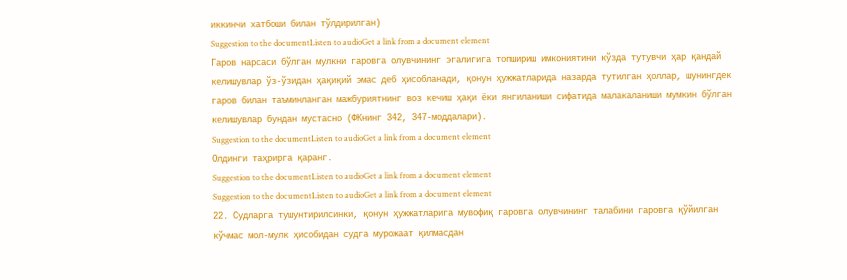иккинчи хатбоши билан тўлдирилган)
Suggestion to the documentListen to audioGet a link from a document element
Гаров нарсаси бўлган мулкни гаровга олувчининг эгалигига топшириш имкониятини кўзда тутувчи ҳар қандай келишувлар ўз-ўзидан ҳақиқий эмас деб ҳисобланади, қонун ҳужжатларида назарда тутилган ҳоллар, шунингдек гаров билан таъминланган мажбуриятнинг воз кечиш ҳақи ёки янгиланиши сифатида малакаланиши мумкин бўлган келишувлар бундан мустасно (ФКнинг 342, 347-моддалари).
Suggestion to the documentListen to audioGet a link from a document element
Олдинги таҳрирга қаранг.
Suggestion to the documentListen to audioGet a link from a document element
Suggestion to the documentListen to audioGet a link from a document element
22. Судларга тушунтирилсинки, қонун ҳужжатларига мувофиқ гаровга олувчининг талабини гаровга қўйилган кўчмас мол-мулк ҳисобидан судга мурожаат қилмасдан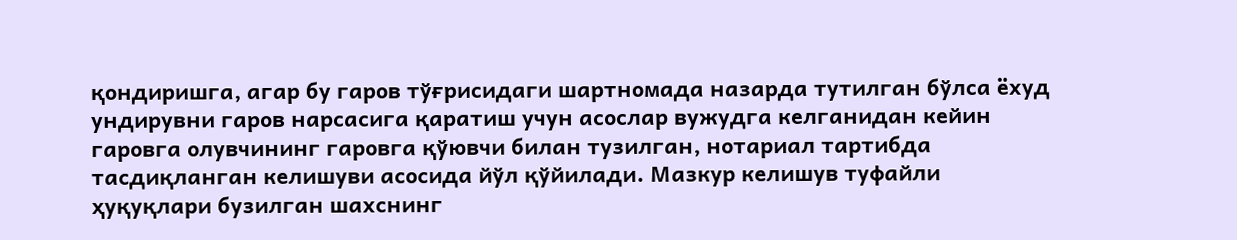қондиришга, агар бу гаров тўғрисидаги шартномада назарда тутилган бўлса ёхуд ундирувни гаров нарсасига қаратиш учун асослар вужудга келганидан кейин гаровга олувчининг гаровга қўювчи билан тузилган, нотариал тартибда тасдиқланган келишуви асосида йўл қўйилади. Мазкур келишув туфайли ҳуқуқлари бузилган шахснинг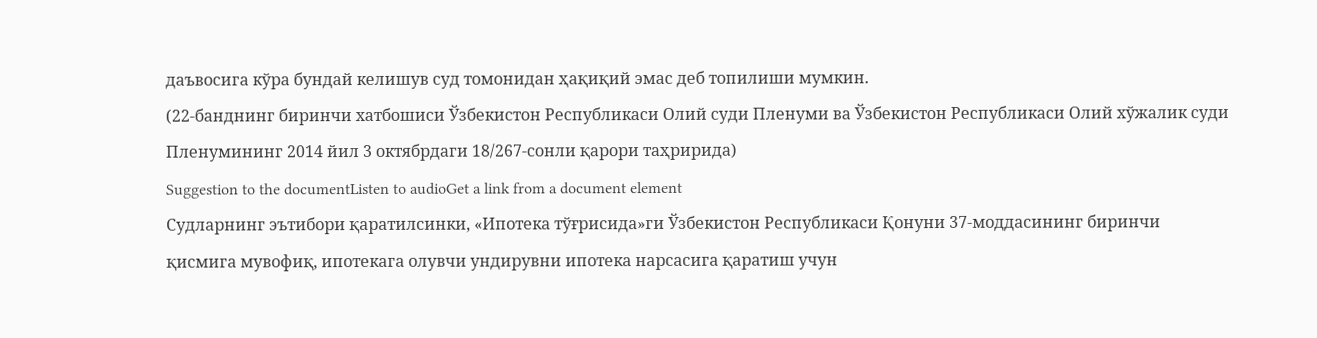даъвосига кўра бундай келишув суд томонидан ҳақиқий эмас деб топилиши мумкин.
(22-банднинг биринчи хатбошиси Ўзбекистон Республикаси Олий суди Пленуми ва Ўзбекистон Республикаси Олий хўжалик суди Пленумининг 2014 йил 3 октябрдаги 18/267-сонли қарори таҳририда)
Suggestion to the documentListen to audioGet a link from a document element
Судларнинг эътибори қаратилсинки, «Ипотека тўғрисида»ги Ўзбекистон Республикаси Қонуни 37-моддасининг биринчи қисмига мувофиқ, ипотекага олувчи ундирувни ипотека нарсасига қаратиш учун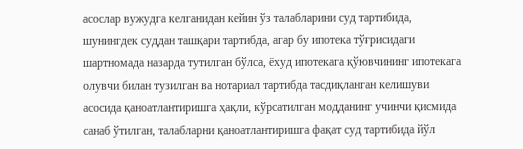асослар вужудга келганидан кейин ўз талабларини суд тартибида, шунингдек суддан ташқари тартибда, агар бу ипотека тўғрисидаги шартномада назарда тутилган бўлса, ёхуд ипотекага қўювчининг ипотекага олувчи билан тузилган ва нотариал тартибда тасдиқланган келишуви асосида қаноатлантиришга ҳақли, кўрсатилган модданинг учинчи қисмида санаб ўтилган, талабларни қаноатлантиришга фақат суд тартибида йўл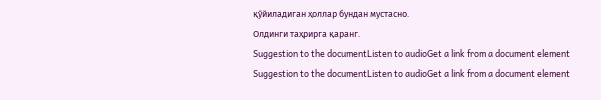қўйиладиган ҳоллар бундан мустасно.
Олдинги таҳрирга қаранг.
Suggestion to the documentListen to audioGet a link from a document element
Suggestion to the documentListen to audioGet a link from a document element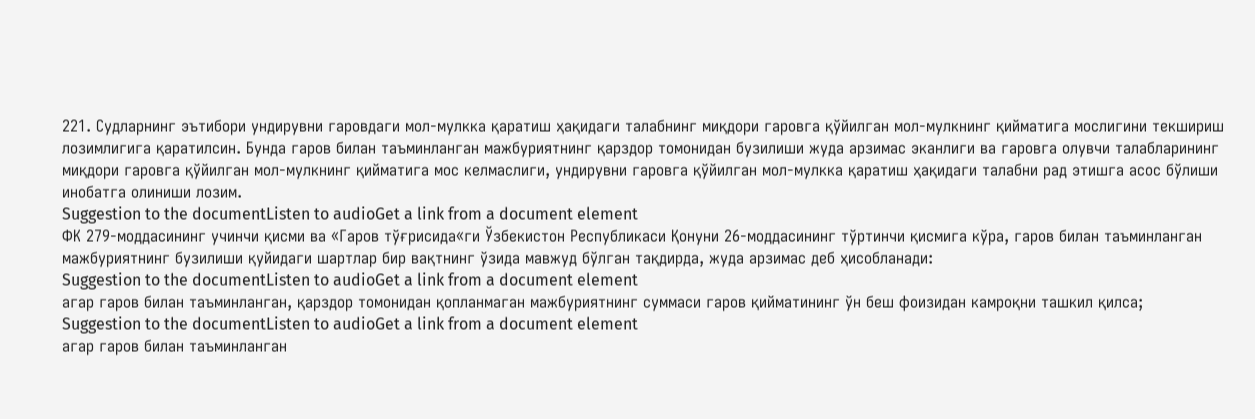221. Судларнинг эътибори ундирувни гаровдаги мол-мулкка қаратиш ҳақидаги талабнинг миқдори гаровга қўйилган мол-мулкнинг қийматига мослигини текшириш лозимлигига қаратилсин. Бунда гаров билан таъминланган мажбуриятнинг қарздор томонидан бузилиши жуда арзимас эканлиги ва гаровга олувчи талабларининг миқдори гаровга қўйилган мол-мулкнинг қийматига мос келмаслиги, ундирувни гаровга қўйилган мол-мулкка қаратиш ҳақидаги талабни рад этишга асос бўлиши инобатга олиниши лозим.
Suggestion to the documentListen to audioGet a link from a document element
ФК 279-моддасининг учинчи қисми ва «Гаров тўғрисида«ги Ўзбекистон Республикаси Қонуни 26-моддасининг тўртинчи қисмига кўра, гаров билан таъминланган мажбуриятнинг бузилиши қуйидаги шартлар бир вақтнинг ўзида мавжуд бўлган тақдирда, жуда арзимас деб ҳисобланади:
Suggestion to the documentListen to audioGet a link from a document element
агар гаров билан таъминланган, қарздор томонидан қопланмаган мажбуриятнинг суммаси гаров қийматининг ўн беш фоизидан камроқни ташкил қилса;
Suggestion to the documentListen to audioGet a link from a document element
агар гаров билан таъминланган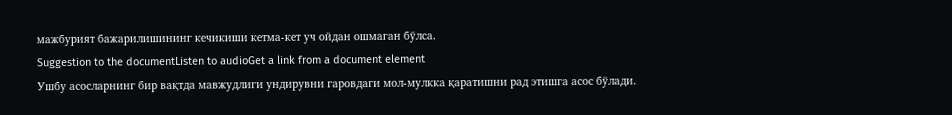мажбурият бажарилишининг кечикиши кетма-кет уч ойдан ошмаган бўлса.
Suggestion to the documentListen to audioGet a link from a document element
Ушбу асосларнинг бир вақтда мавжудлиги ундирувни гаровдаги мол-мулкка қаратишни рад этишга асос бўлади.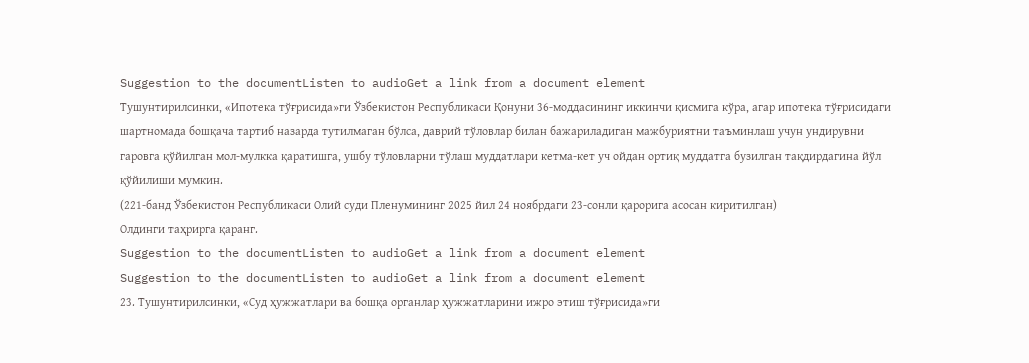Suggestion to the documentListen to audioGet a link from a document element
Тушунтирилсинки, «Ипотека тўғрисида»ги Ўзбекистон Республикаси Қонуни 36-моддасининг иккинчи қисмига кўра, агар ипотека тўғрисидаги шартномада бошқача тартиб назарда тутилмаган бўлса, даврий тўловлар билан бажариладиган мажбуриятни таъминлаш учун ундирувни гаровга қўйилган мол-мулкка қаратишга, ушбу тўловларни тўлаш муддатлари кетма-кет уч ойдан ортиқ муддатга бузилган тақдирдагина йўл қўйилиши мумкин.
(221-банд Ўзбекиcтон Республикаси Олий суди Пленумининг 2025 йил 24 ноябрдаги 23-сонли қарорига асосан киритилган)
Олдинги таҳрирга қаранг.
Suggestion to the documentListen to audioGet a link from a document element
Suggestion to the documentListen to audioGet a link from a document element
23. Тушунтирилсинки, «Суд ҳужжатлари ва бошқа органлар ҳужжатларини ижро этиш тўғрисида»ги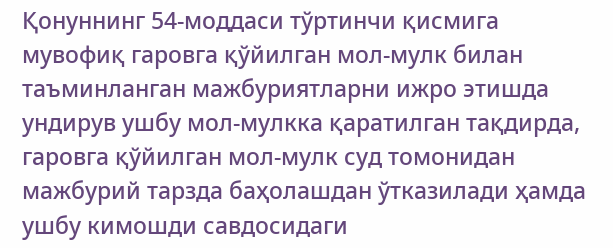Қонуннинг 54-моддаси тўртинчи қисмига мувофиқ гаровга қўйилган мол-мулк билан таъминланган мажбуриятларни ижро этишда ундирув ушбу мол-мулкка қаратилган тақдирда, гаровга қўйилган мол-мулк суд томонидан мажбурий тарзда баҳолашдан ўтказилади ҳамда ушбу кимошди савдосидаги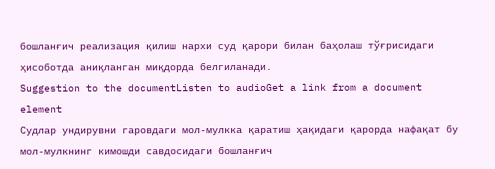бошланғич реализация қилиш нархи суд қарори билан баҳолаш тўғрисидаги ҳисоботда аниқланган миқдорда белгиланади.
Suggestion to the documentListen to audioGet a link from a document element
Судлар ундирувни гаровдаги мол-мулкка қаратиш ҳақидаги қарорда нафақат бу мол-мулкнинг кимошди савдосидаги бошланғич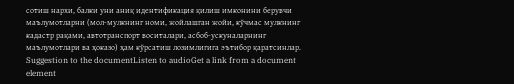сотиш нархи, балки уни аниқ идентификация қилиш имконини берувчи маълумотларни (мол-мулкнинг номи, жойлашган жойи, кўчмас мулкнинг кадастр рақами, автотранспорт воситалари, асбоб-ускуналарнинг маълумотлари ва ҳоказо) ҳам кўрсатиш лозимлигига эътибор қаратсинлар.
Suggestion to the documentListen to audioGet a link from a document element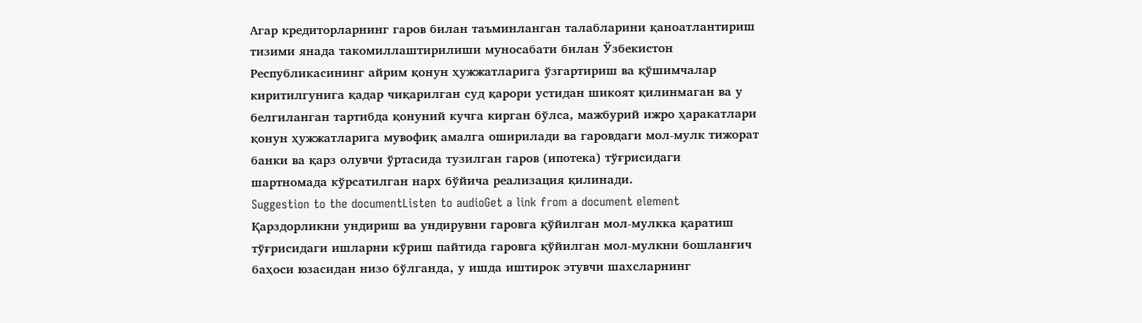Агар кредиторларнинг гаров билан таъминланган талабларини қаноатлантириш тизими янада такомиллаштирилиши муносабати билан Ўзбекистон Республикасининг айрим қонун ҳужжатларига ўзгартириш ва қўшимчалар киритилгунига қадар чиқарилган суд қарори устидан шикоят қилинмаган ва у белгиланган тартибда қонуний кучга кирган бўлса, мажбурий ижро ҳаракатлари қонун ҳужжатларига мувофиқ амалга оширилади ва гаровдаги мол-мулк тижорат банки ва қарз олувчи ўртасида тузилган гаров (ипотека) тўғрисидаги шартномада кўрсатилган нарх бўйича реализация қилинади.
Suggestion to the documentListen to audioGet a link from a document element
Қарздорликни ундириш ва ундирувни гаровга қўйилган мол-мулкка қаратиш тўғрисидаги ишларни кўриш пайтида гаровга қўйилган мол-мулкни бошланғич баҳоси юзасидан низо бўлганда, у ишда иштирок этувчи шахсларнинг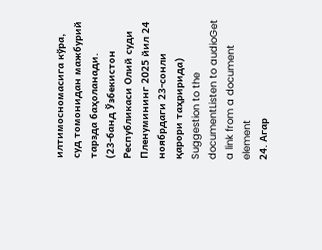илтимосномасига кўра, суд томонидан мажбурий тарзда баҳоланади.
(23-банд Ўзбекистон Республикаси Олий суди Пленумининг 2025 йил 24 ноябрдаги 23-сонли қарори таҳририда)
Suggestion to the documentListen to audioGet a link from a document element
24. Агар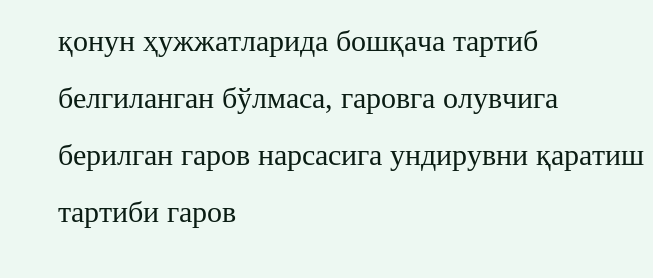қонун ҳужжатларида бошқача тартиб белгиланган бўлмаса, гаровга олувчига берилган гаров нарсасига ундирувни қаратиш тартиби гаров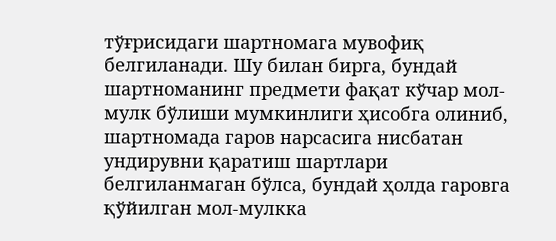тўғрисидаги шартномага мувофиқ белгиланади. Шу билан бирга, бундай шартноманинг предмети фақат кўчар мол-мулк бўлиши мумкинлиги ҳисобга олиниб, шартномада гаров нарсасига нисбатан ундирувни қаратиш шартлари белгиланмаган бўлса, бундай ҳолда гаровга қўйилган мол-мулкка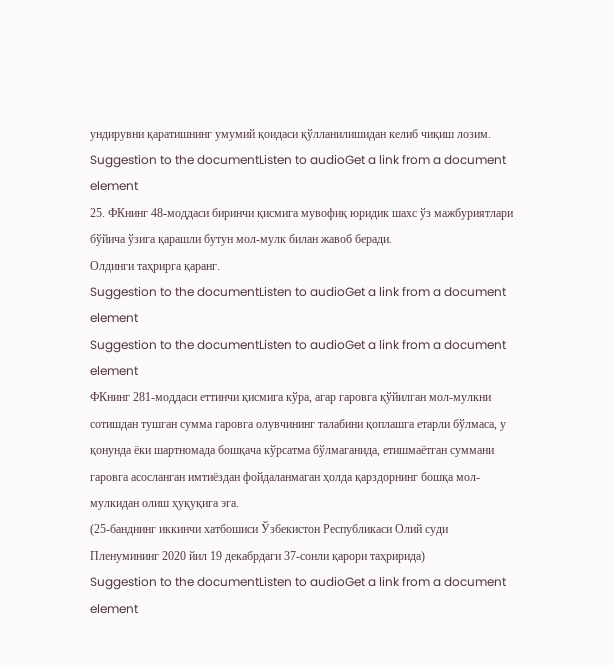ундирувни қаратишнинг умумий қоидаси қўлланилишидан келиб чиқиш лозим.
Suggestion to the documentListen to audioGet a link from a document element
25. ФКнинг 48-моддаси биринчи қисмига мувофиқ юридик шахс ўз мажбуриятлари бўйича ўзига қарашли бутун мол-мулк билан жавоб беради.
Олдинги таҳрирга қаранг.
Suggestion to the documentListen to audioGet a link from a document element
Suggestion to the documentListen to audioGet a link from a document element
ФКнинг 281-моддаси еттинчи қисмига кўра, агар гаровга қўйилган мол-мулкни сотишдан тушган сумма гаровга олувчининг талабини қоплашга етарли бўлмаса, у қонунда ёки шартномада бошқача кўрсатма бўлмаганида, етишмаётган суммани гаровга асосланган имтиёздан фойдаланмаган ҳолда қарздорнинг бошқа мол-мулкидан олиш ҳуқуқига эга.
(25-банднинг иккинчи хатбошиси Ўзбекистон Республикаси Олий суди Пленумининг 2020 йил 19 декабрдаги 37-сонли қарори таҳририда)
Suggestion to the documentListen to audioGet a link from a document element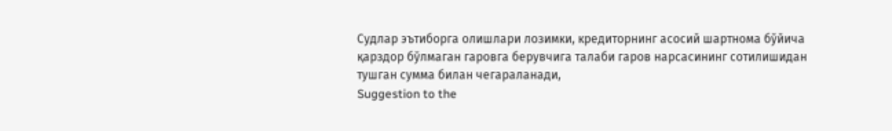Судлар эътиборга олишлари лозимки, кредиторнинг асосий шартнома бўйича қарздор бўлмаган гаровга берувчига талаби гаров нарсасининг сотилишидан тушган сумма билан чегараланади,
Suggestion to the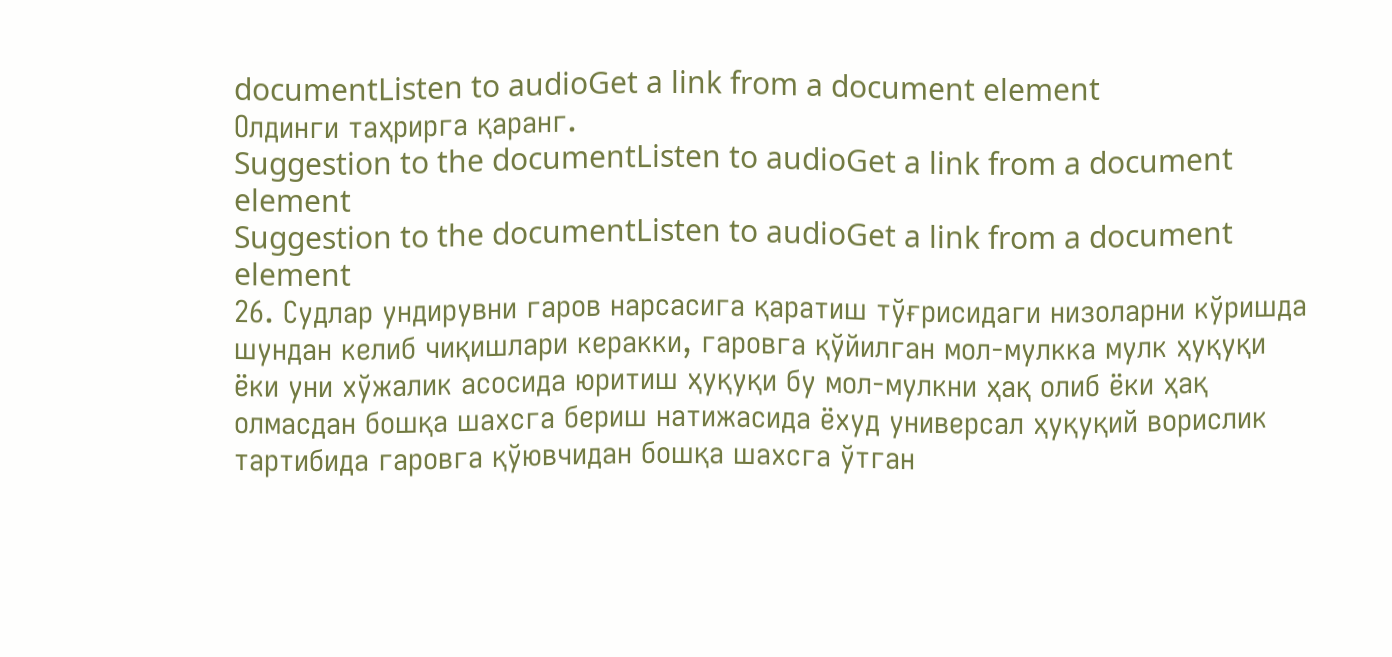documentListen to audioGet a link from a document element
Олдинги таҳрирга қаранг.
Suggestion to the documentListen to audioGet a link from a document element
Suggestion to the documentListen to audioGet a link from a document element
26. Судлар ундирувни гаров нарсасига қаратиш тўғрисидаги низоларни кўришда шундан келиб чиқишлари керакки, гаровга қўйилган мол-мулкка мулк ҳуқуқи ёки уни хўжалик асосида юритиш ҳуқуқи бу мол-мулкни ҳақ олиб ёки ҳақ олмасдан бошқа шахсга бериш натижасида ёхуд универсал ҳуқуқий ворислик тартибида гаровга қўювчидан бошқа шахсга ўтган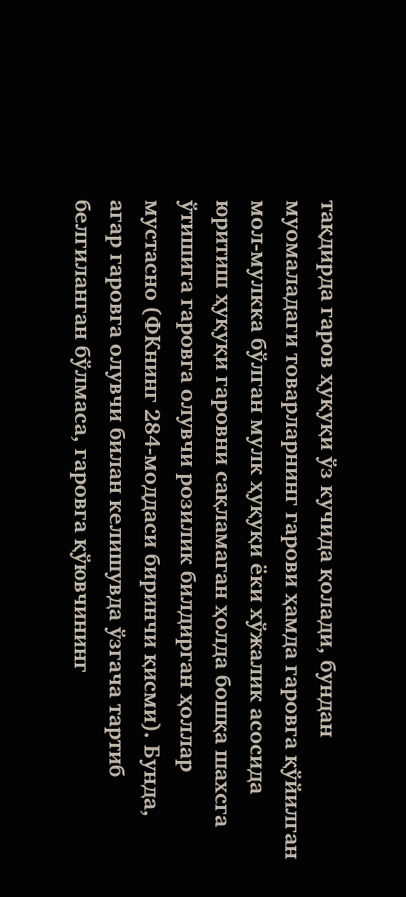тақдирда гаров ҳуқуқи ўз кучида қолади, бундан муомаладаги товарларнинг гарови ҳамда гаровга қўйилган мол-мулкка бўлган мулк ҳуқуқи ёки хўжалик асосида юритиш ҳуқуқи гаровни сақламаган ҳолда бошқа шахсга ўтишига гаровга олувчи розилик билдирган ҳоллар мустасно (ФКнинг 284-моддаси биринчи қисми). Бунда, агар гаровга олувчи билан келишувда ўзгача тартиб белгиланган бўлмаса, гаровга қўювчининг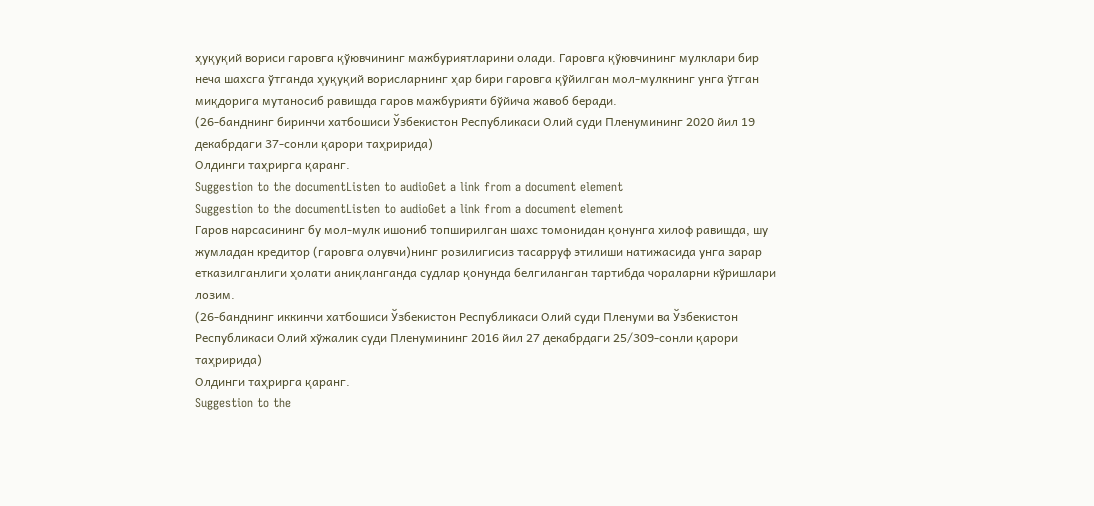ҳуқуқий вориси гаровга қўювчининг мажбуриятларини олади. Гаровга қўювчининг мулклари бир неча шахсга ўтганда ҳуқуқий ворисларнинг ҳар бири гаровга қўйилган мол-мулкнинг унга ўтган миқдорига мутаносиб равишда гаров мажбурияти бўйича жавоб беради.
(26-банднинг биринчи хатбошиси Ўзбекистон Республикаси Олий суди Пленумининг 2020 йил 19 декабрдаги 37-сонли қарори таҳририда)
Олдинги таҳрирга қаранг.
Suggestion to the documentListen to audioGet a link from a document element
Suggestion to the documentListen to audioGet a link from a document element
Гаров нарсасининг бу мол-мулк ишониб топширилган шахс томонидан қонунга хилоф равишда, шу жумладан кредитор (гаровга олувчи)нинг розилигисиз тасарруф этилиши натижасида унга зарар етказилганлиги ҳолати аниқланганда судлар қонунда белгиланган тартибда чораларни кўришлари лозим.
(26-банднинг иккинчи хатбошиси Ўзбекистон Республикаси Олий суди Пленуми ва Ўзбекистон Республикаси Олий хўжалик суди Пленумининг 2016 йил 27 декабрдаги 25/309-сонли қарори таҳририда)
Олдинги таҳрирга қаранг.
Suggestion to the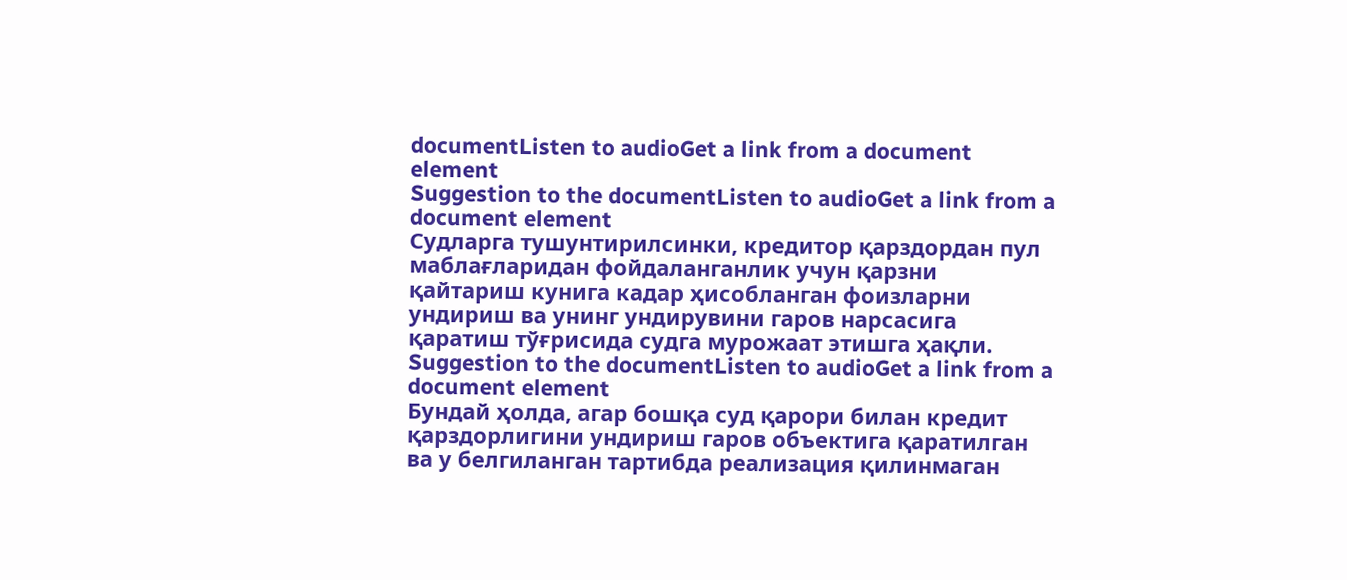documentListen to audioGet a link from a document element
Suggestion to the documentListen to audioGet a link from a document element
Судларга тушунтирилсинки, кредитор қарздордан пул маблағларидан фойдаланганлик учун қарзни қайтариш кунига кадар ҳисобланган фоизларни ундириш ва унинг ундирувини гаров нарсасига қаратиш тўғрисида судга мурожаат этишга ҳақли.
Suggestion to the documentListen to audioGet a link from a document element
Бундай ҳолда, агар бошқа суд қарори билан кредит қарздорлигини ундириш гаров объектига қаратилган ва у белгиланган тартибда реализация қилинмаган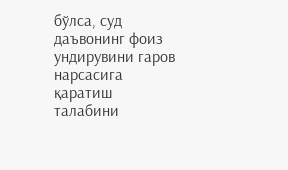бўлса, суд даъвонинг фоиз ундирувини гаров нарсасига қаратиш талабини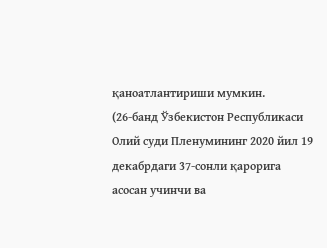қаноатлантириши мумкин.
(26-банд Ўзбекистон Республикаси Олий суди Пленумининг 2020 йил 19 декабрдаги 37-сонли қарорига асосан учинчи ва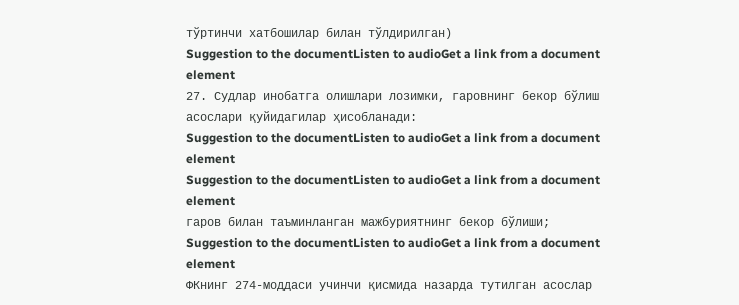тўртинчи хатбошилар билан тўлдирилган)
Suggestion to the documentListen to audioGet a link from a document element
27. Судлар инобатга олишлари лозимки, гаровнинг бекор бўлиш асослари қуйидагилар ҳисобланади:
Suggestion to the documentListen to audioGet a link from a document element
Suggestion to the documentListen to audioGet a link from a document element
гаров билан таъминланган мажбуриятнинг бекор бўлиши;
Suggestion to the documentListen to audioGet a link from a document element
ФКнинг 274-моддаси учинчи қисмида назарда тутилган асослар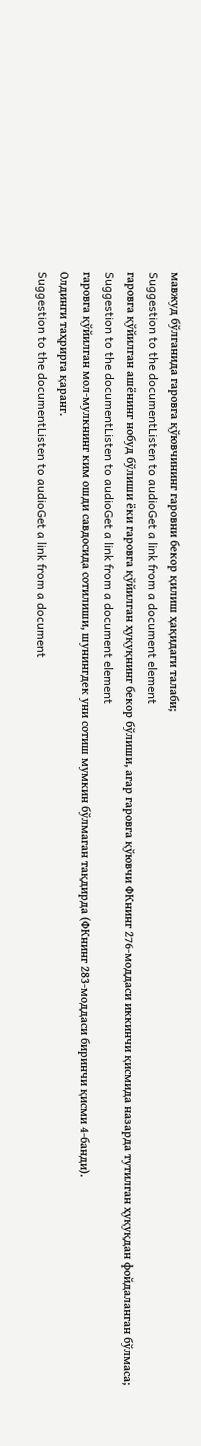мавжуд бўлганида гаровга қўювчининг гаровни бекор қилиш ҳақидаги талаби;
Suggestion to the documentListen to audioGet a link from a document element
гаровга қўйилган ашёнинг нобуд бўлиши ёки гаровга қўйилган ҳуқуқнинг бекор бўлиши, агар гаровга қўювчи ФКнинг 276-моддаси иккинчи қисмида назарда тутилган ҳуқуқдан фойдаланган бўлмаса;
Suggestion to the documentListen to audioGet a link from a document element
гаровга қўйилган мол-мулкнинг ким ошди савдосида сотилиши, шунингдек уни сотиш мумкин бўлмаган тақдирда (ФКнинг 283-моддаси биринчи қисми 4-банди).
Олдинги таҳрирга қаранг.
Suggestion to the documentListen to audioGet a link from a document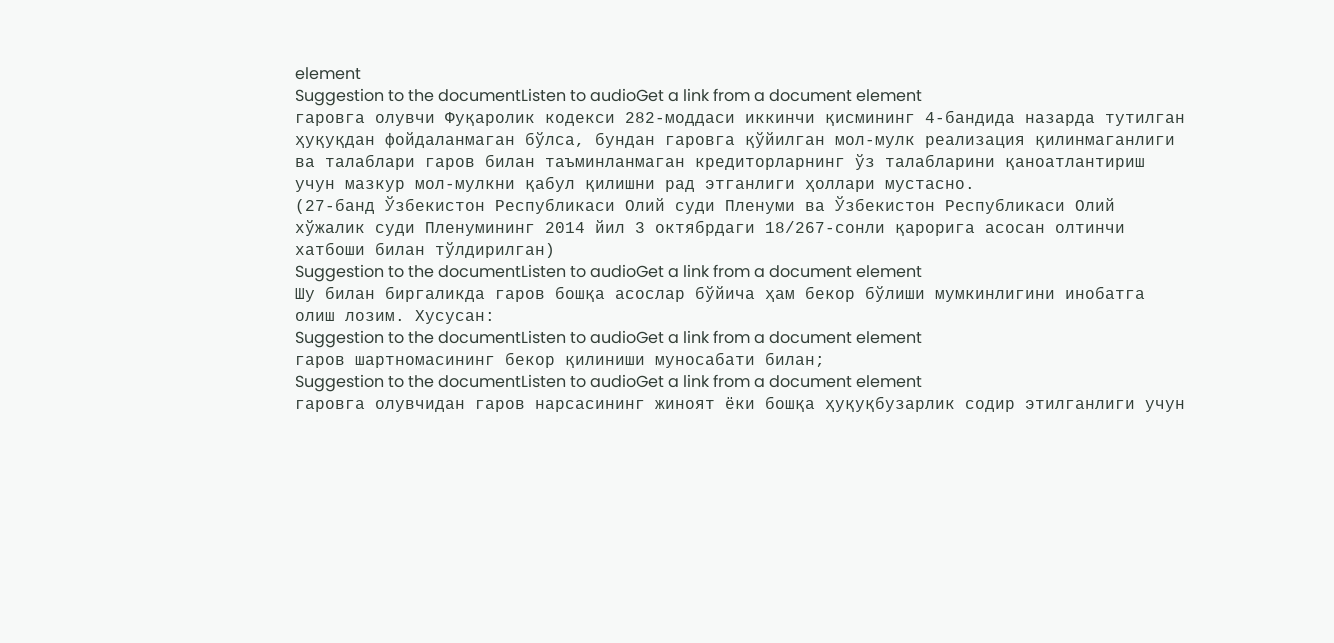element
Suggestion to the documentListen to audioGet a link from a document element
гаровга олувчи Фуқаролик кодекси 282-моддаси иккинчи қисмининг 4-бандида назарда тутилган ҳуқуқдан фойдаланмаган бўлса, бундан гаровга қўйилган мол-мулк реализация қилинмаганлиги ва талаблари гаров билан таъминланмаган кредиторларнинг ўз талабларини қаноатлантириш учун мазкур мол-мулкни қабул қилишни рад этганлиги ҳоллари мустасно.
(27-банд Ўзбекистон Республикаси Олий суди Пленуми ва Ўзбекистон Республикаси Олий хўжалик суди Пленумининг 2014 йил 3 октябрдаги 18/267-сонли қарорига асосан олтинчи хатбоши билан тўлдирилган)
Suggestion to the documentListen to audioGet a link from a document element
Шу билан биргаликда гаров бошқа асослар бўйича ҳам бекор бўлиши мумкинлигини инобатга олиш лозим. Хусусан:
Suggestion to the documentListen to audioGet a link from a document element
гаров шартномасининг бекор қилиниши муносабати билан;
Suggestion to the documentListen to audioGet a link from a document element
гаровга олувчидан гаров нарсасининг жиноят ёки бошқа ҳуқуқбузарлик содир этилганлиги учун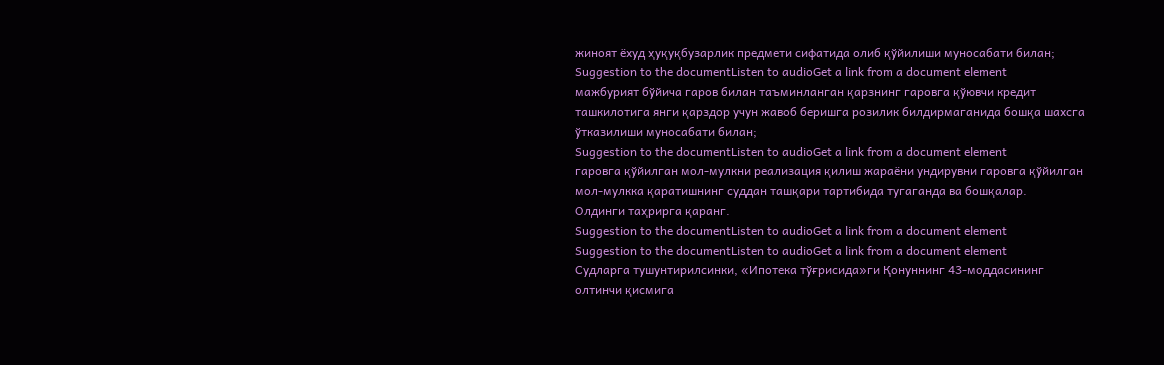жиноят ёхуд ҳуқуқбузарлик предмети сифатида олиб қўйилиши муносабати билан;
Suggestion to the documentListen to audioGet a link from a document element
мажбурият бўйича гаров билан таъминланган қарзнинг гаровга қўювчи кредит ташкилотига янги қарздор учун жавоб беришга розилик билдирмаганида бошқа шахсга ўтказилиши муносабати билан;
Suggestion to the documentListen to audioGet a link from a document element
гаровга қўйилган мол-мулкни реализация қилиш жараёни ундирувни гаровга қўйилган мол-мулкка қаратишнинг суддан ташқари тартибида тугаганда ва бошқалар.
Олдинги таҳрирга қаранг.
Suggestion to the documentListen to audioGet a link from a document element
Suggestion to the documentListen to audioGet a link from a document element
Судларга тушунтирилсинки, «Ипотека тўғрисида»ги Қонуннинг 43-моддасининг олтинчи қисмига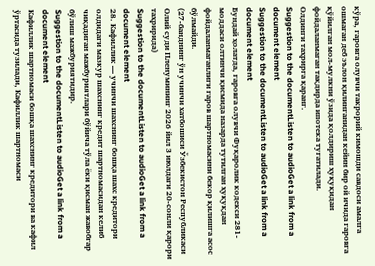кўра, гаровга олувчи такрорий кимошди савдоси амалга ошмаган деб эълон қилинганидан кейин бир ой ичида гаровга қўйилган мол-мулкни ўзида қолдириш ҳуқуқидан фойдаланмаган тақдирда ипотека тугатилади.
Олдинги таҳрирга қаранг.
Suggestion to the documentListen to audioGet a link from a document element
Suggestion to the documentListen to audioGet a link from a document element
Бундай ҳолатда, гаровга олувчи Фуқаролик кодекси 281-моддаси олтинчи қисмида назарда тутилган ҳуқуқдан фойдаланмаганлиги гаров шартномасини бекор қилишга асос бўлмайди.
(27-банднинг ўн учинчи хатбошиси Ўзбекистон Республикаси Олий суди Пленумининг 2026 йил 3 июлдаги 20-сонли қарори таҳририда)
Suggestion to the documentListen to audioGet a link from a document element
28. Кафиллик — учинчи шахснинг бошқа шахс кредитори олдидаги мазкур шахснинг кредит шартномасидан келиб чиқадиган мажбуриятлари бўйича тўла ёки қисман жавобгар бўлиш мажбуриятидир.
Suggestion to the documentListen to audioGet a link from a document element
Кафиллик шартномаси бошқа шахснинг кредитори ва кафил ўртасида тузилади, Кафиллик шартномаси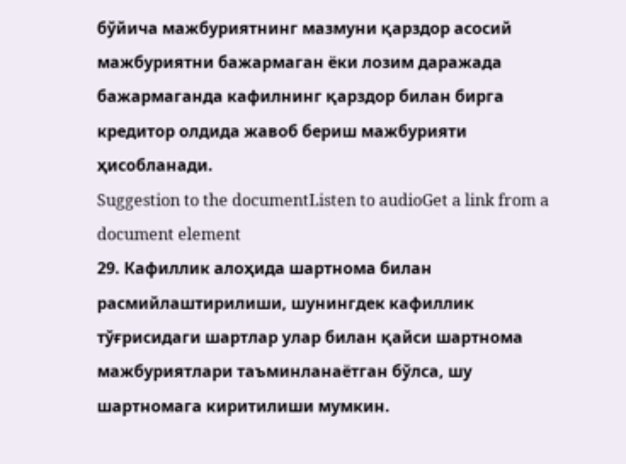бўйича мажбуриятнинг мазмуни қарздор асосий мажбуриятни бажармаган ёки лозим даражада бажармаганда кафилнинг қарздор билан бирга кредитор олдида жавоб бериш мажбурияти ҳисобланади.
Suggestion to the documentListen to audioGet a link from a document element
29. Кафиллик алоҳида шартнома билан расмийлаштирилиши, шунингдек кафиллик тўғрисидаги шартлар улар билан қайси шартнома мажбуриятлари таъминланаётган бўлса, шу шартномага киритилиши мумкин.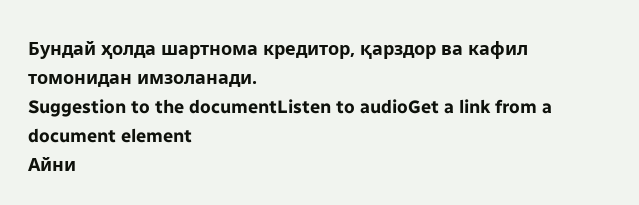Бундай ҳолда шартнома кредитор, қарздор ва кафил томонидан имзоланади.
Suggestion to the documentListen to audioGet a link from a document element
Айни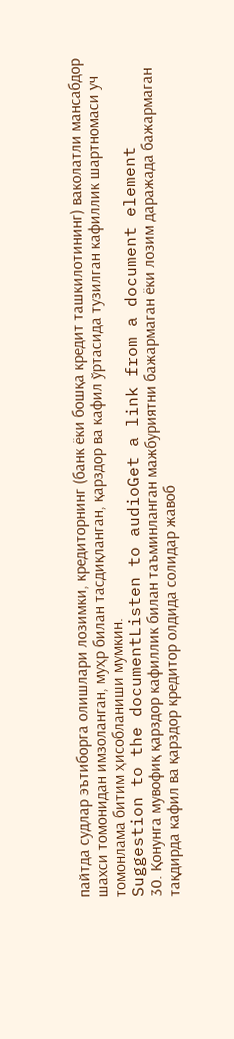пайтда судлар эътиборга олишлари лозимки, кредиторнинг (банк ёки бошқа кредит ташкилотининг) ваколатли мансабдор шахси томонидан имзоланган, муҳр билан тасдиқланган, қарздор ва кафил ўртасида тузилган кафиллик шартномаси уч томонлама битим ҳисобланиши мумкин.
Suggestion to the documentListen to audioGet a link from a document element
30. Қонунга мувофиқ қарздор кафиллик билан таъминланган мажбуриятни бажармаган ёки лозим даражада бажармаган тақдирда кафил ва қарздор кредитор олдида солидар жавоб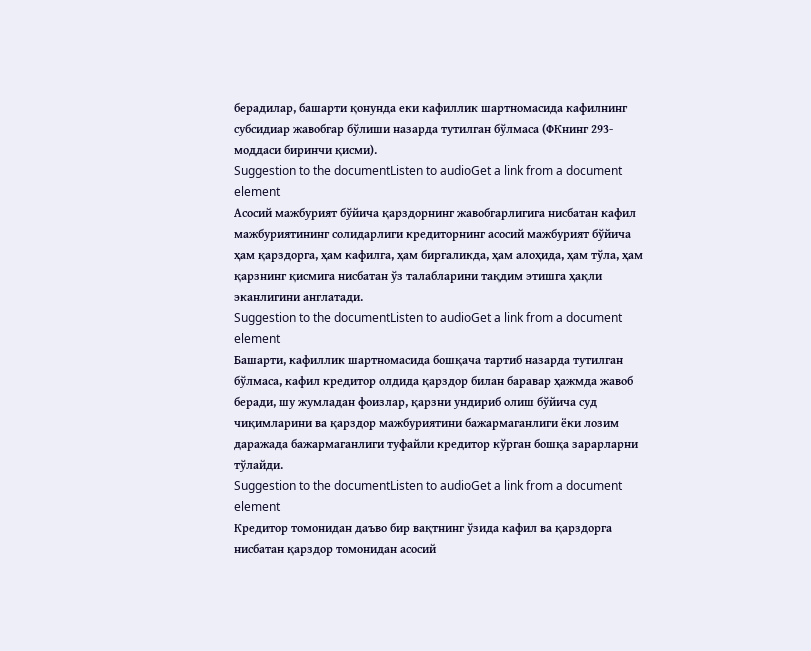берадилар, башарти қонунда еки кафиллик шартномасида кафилнинг субсидиар жавобгар бўлиши назарда тутилган бўлмаса (ФКнинг 293-моддаси биринчи қисми).
Suggestion to the documentListen to audioGet a link from a document element
Асосий мажбурият бўйича қарздорнинг жавобгарлигига нисбатан кафил мажбуриятининг солидарлиги кредиторнинг асосий мажбурият бўйича ҳам қарздорга, ҳам кафилга, ҳам биргаликда, ҳам алоҳида, ҳам тўла, ҳам қарзнинг қисмига нисбатан ўз талабларини тақдим этишга ҳақли эканлигини англатади.
Suggestion to the documentListen to audioGet a link from a document element
Башарти, кафиллик шартномасида бошқача тартиб назарда тутилган бўлмаса, кафил кредитор олдида қарздор билан баравар ҳажмда жавоб беради, шу жумладан фоизлар, қарзни ундириб олиш бўйича суд чиқимларини ва қарздор мажбуриятини бажармаганлиги ёки лозим даражада бажармаганлиги туфайли кредитор кўрган бошқа зарарларни тўлайди.
Suggestion to the documentListen to audioGet a link from a document element
Кредитор томонидан даъво бир вақтнинг ўзида кафил ва қарздорга нисбатан қарздор томонидан асосий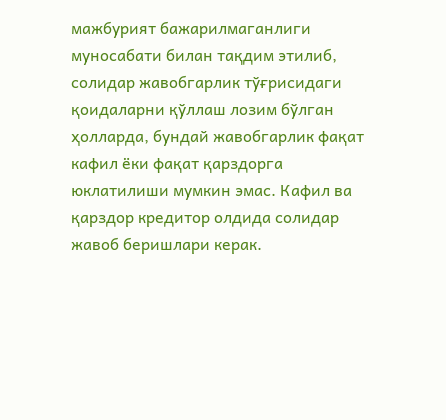мажбурият бажарилмаганлиги муносабати билан тақдим этилиб, солидар жавобгарлик тўғрисидаги қоидаларни қўллаш лозим бўлган ҳолларда, бундай жавобгарлик фақат кафил ёки фақат қарздорга юклатилиши мумкин эмас. Кафил ва қарздор кредитор олдида солидар жавоб беришлари керак.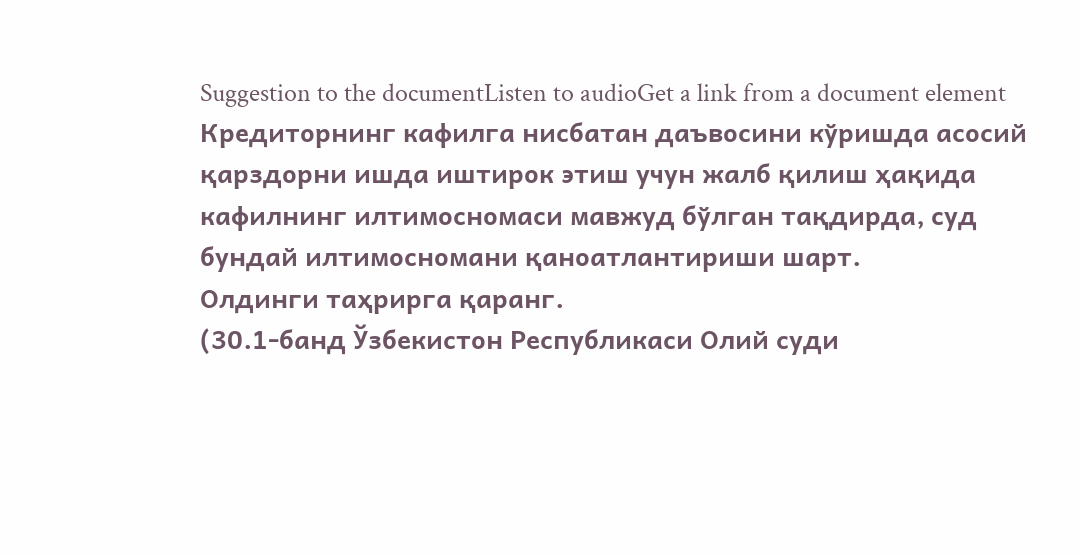Suggestion to the documentListen to audioGet a link from a document element
Кредиторнинг кафилга нисбатан даъвосини кўришда асосий қарздорни ишда иштирок этиш учун жалб қилиш ҳақида кафилнинг илтимосномаси мавжуд бўлган тақдирда, суд бундай илтимосномани қаноатлантириши шарт.
Олдинги таҳрирга қаранг.
(30.1-банд Ўзбекистон Республикаси Олий суди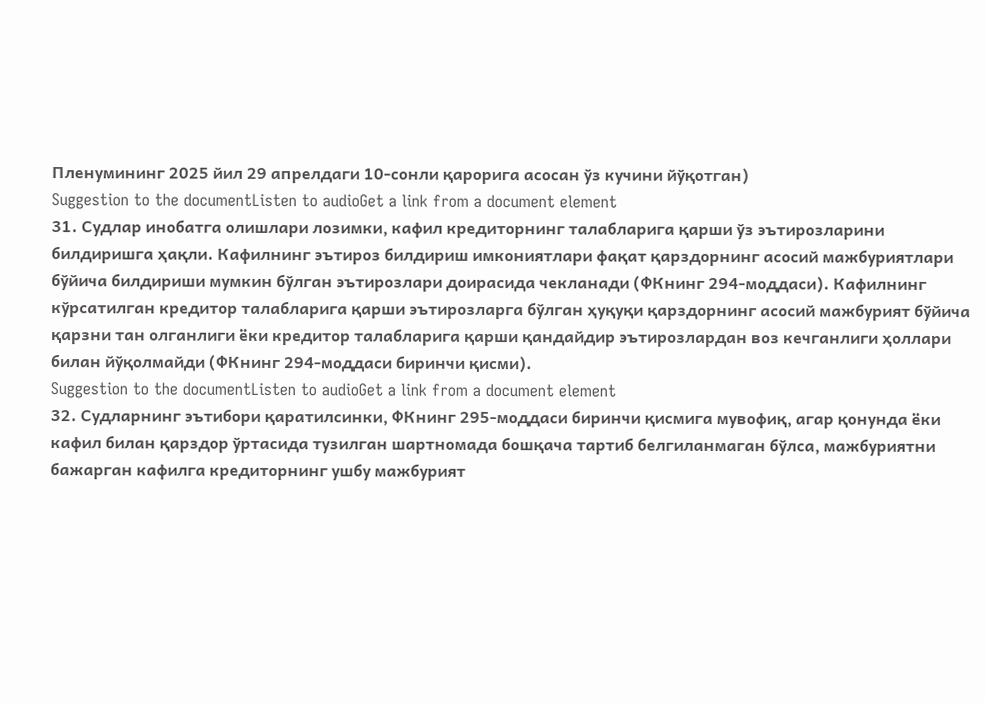Пленумининг 2025 йил 29 апрелдаги 10-сонли қарорига асосан ўз кучини йўқотган)
Suggestion to the documentListen to audioGet a link from a document element
31. Судлар инобатга олишлари лозимки, кафил кредиторнинг талабларига қарши ўз эътирозларини билдиришга ҳақли. Кафилнинг эътироз билдириш имкониятлари фақат қарздорнинг асосий мажбуриятлари бўйича билдириши мумкин бўлган эътирозлари доирасида чекланади (ФКнинг 294-моддаси). Кафилнинг кўрсатилган кредитор талабларига қарши эътирозларга бўлган ҳуқуқи қарздорнинг асосий мажбурият бўйича қарзни тан олганлиги ёки кредитор талабларига қарши қандайдир эътирозлардан воз кечганлиги ҳоллари билан йўқолмайди (ФКнинг 294-моддаси биринчи қисми).
Suggestion to the documentListen to audioGet a link from a document element
32. Судларнинг эътибори қаратилсинки, ФКнинг 295-моддаси биринчи қисмига мувофиқ, агар қонунда ёки кафил билан қарздор ўртасида тузилган шартномада бошқача тартиб белгиланмаган бўлса, мажбуриятни бажарган кафилга кредиторнинг ушбу мажбурият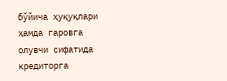бўйича ҳуқуқлари ҳамда гаровга олувчи сифатида кредиторга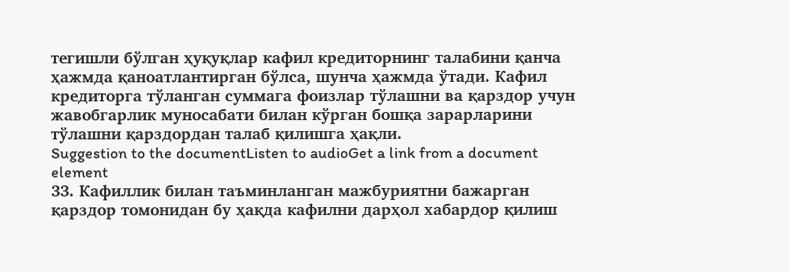тегишли бўлган ҳуқуқлар кафил кредиторнинг талабини қанча ҳажмда қаноатлантирган бўлса, шунча ҳажмда ўтади. Кафил кредиторга тўланган суммага фоизлар тўлашни ва қарздор учун жавобгарлик муносабати билан кўрган бошқа зарарларини тўлашни қарздордан талаб қилишга ҳақли.
Suggestion to the documentListen to audioGet a link from a document element
33. Кафиллик билан таъминланган мажбуриятни бажарган қарздор томонидан бу ҳақда кафилни дарҳол хабардор қилиш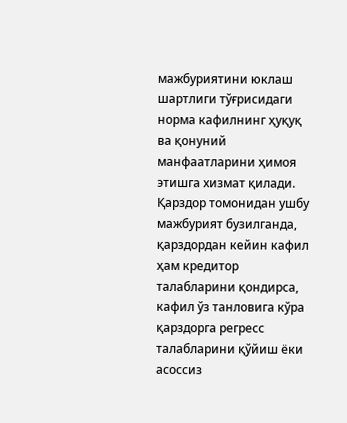мажбуриятини юклаш шартлиги тўғрисидаги норма кафилнинг ҳуқуқ ва қонуний манфаатларини ҳимоя этишга хизмат қилади. Қарздор томонидан ушбу мажбурият бузилганда, қарздордан кейин кафил ҳам кредитор талабларини қондирса, кафил ўз танловига кўра қарздорга регресс талабларини қўйиш ёки асоссиз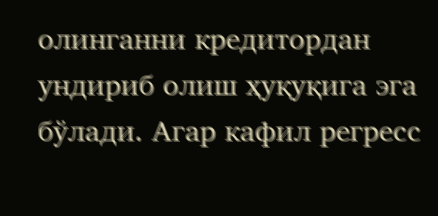олинганни кредитордан ундириб олиш ҳуқуқига эга бўлади. Агар кафил регресс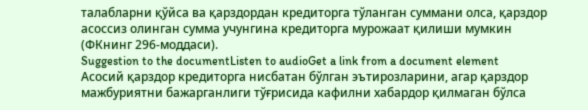талабларни қўйса ва қарздордан кредиторга тўланган суммани олса, қарздор асоссиз олинган сумма учунгина кредиторга мурожаат қилиши мумкин (ФКнинг 296-моддаси).
Suggestion to the documentListen to audioGet a link from a document element
Асосий қарздор кредиторга нисбатан бўлган эътирозларини, агар қарздор мажбуриятни бажарганлиги тўғрисида кафилни хабардор қилмаган бўлса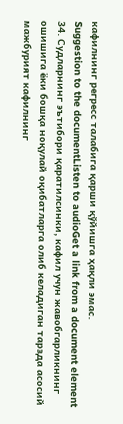кафилнинг регресс талабига қарши қўйишга ҳақли эмас.
Suggestion to the documentListen to audioGet a link from a document element
34. Судларнинг эътибори қаратилсинки, кафил учун жавобгарликнинг ошишига ёки бошқа ноқулай оқибатларга олиб келадиган тарзда асосий мажбурият кафилнинг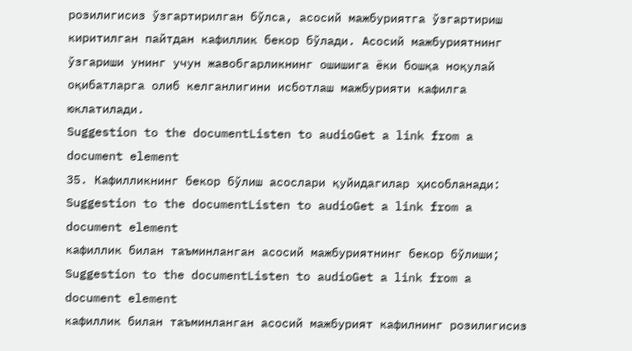розилигисиз ўзгартирилган бўлса, асосий мажбуриятга ўзгартириш киритилган пайтдан кафиллик бекор бўлади. Асосий мажбуриятнинг ўзгариши унинг учун жавобгарликнинг ошишига ёки бошқа ноқулай оқибатларга олиб келганлигини исботлаш мажбурияти кафилга юклатилади.
Suggestion to the documentListen to audioGet a link from a document element
35. Кафилликнинг бекор бўлиш асослари қуйидагилар ҳисобланади:
Suggestion to the documentListen to audioGet a link from a document element
кафиллик билан таъминланган асосий мажбуриятнинг бекор бўлиши;
Suggestion to the documentListen to audioGet a link from a document element
кафиллик билан таъминланган асосий мажбурият кафилнинг розилигисиз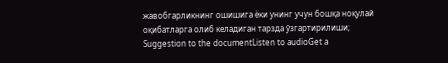жавобгарликнинг ошишига ёки унинг учун бошқа ноқулай оқибатларга олиб келадиган тарзда ўзгартирилиши;
Suggestion to the documentListen to audioGet a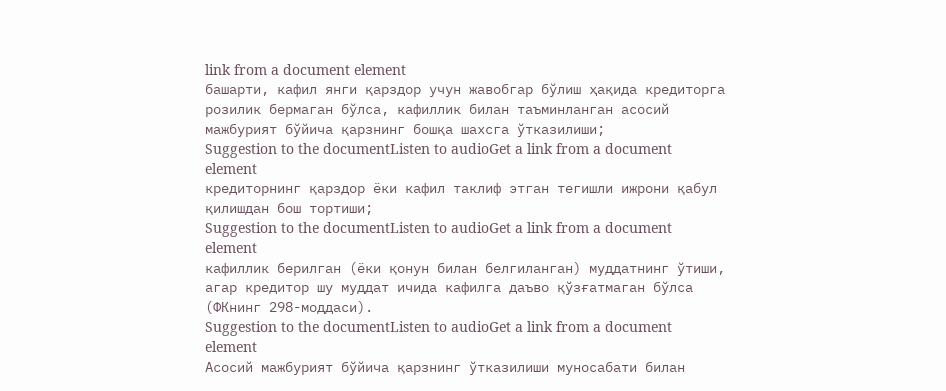link from a document element
башарти, кафил янги қарздор учун жавобгар бўлиш ҳақида кредиторга розилик бермаган бўлса, кафиллик билан таъминланган асосий мажбурият бўйича қарзнинг бошқа шахсга ўтказилиши;
Suggestion to the documentListen to audioGet a link from a document element
кредиторнинг қарздор ёки кафил таклиф этган тегишли ижрони қабул қилишдан бош тортиши;
Suggestion to the documentListen to audioGet a link from a document element
кафиллик берилган (ёки қонун билан белгиланган) муддатнинг ўтиши, агар кредитор шу муддат ичида кафилга даъво қўзғатмаган бўлса (ФКнинг 298-моддаси).
Suggestion to the documentListen to audioGet a link from a document element
Асосий мажбурият бўйича қарзнинг ўтказилиши муносабати билан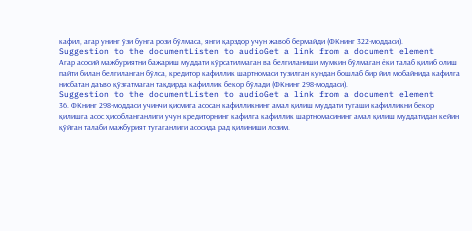кафил, агар унинг ўзи бунга рози бўлмаса, янги қарздор учун жавоб бермайди (ФКнинг 322-моддаси).
Suggestion to the documentListen to audioGet a link from a document element
Агар асосий мажбуриятни бажариш муддати кўрсатилмаган ва белгиланиши мумкин бўлмаган ёки талаб қилиб олиш пайти билан белгиланган бўлса, кредитор кафиллик шартномаси тузилган кундан бошлаб бир йил мобайнида кафилга нисбатан даъво қўзғатмаган тақдирда кафиллик бекор бўлади (ФКнинг 298-моддаси).
Suggestion to the documentListen to audioGet a link from a document element
36. ФКнинг 298-моддаси учинчи қисмига асосан кафилликнинг амал қилиш муддати тугаши кафилликни бекор қилишга асос ҳисобланганлиги учун кредиторнинг кафилга кафиллик шартномасининг амал қилиш муддатидан кейин қўйган талаби мажбурият тугаганлиги асосида рад қилиниши лозим.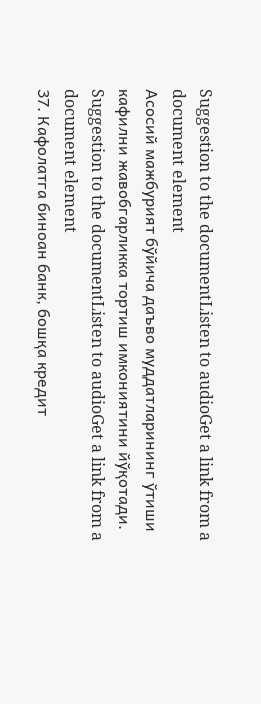Suggestion to the documentListen to audioGet a link from a document element
Асосий мажбурият бўйича даъво муддатларининг ўтиши кафилни жавобгарликка тортиш имкониятини йўқотади.
Suggestion to the documentListen to audioGet a link from a document element
37. Кафолатга биноан банк, бошқа кредит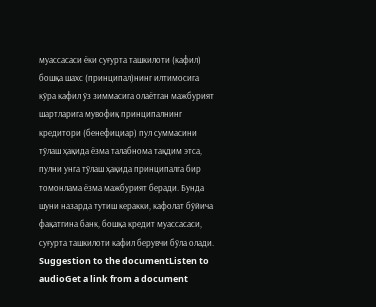муассасаси ёки суғурта ташкилоти (кафил) бошқа шахс (принципал)нинг илтимосига кўра кафил ўз зиммасига олаётган мажбурият шартларига мувофиқ принципалнинг кредитори (бенефициар) пул суммасини тўлаш ҳақида ёзма талабнома тақдим этса, пулни унга тўлаш ҳақида принципалга бир томонлама ёзма мажбурият беради. Бунда шуни назарда тутиш керакки, кафолат бўйича фақатгина банк, бошқа кредит муассасаси, суғурта ташкилоти кафил берувчи бўла олади.
Suggestion to the documentListen to audioGet a link from a document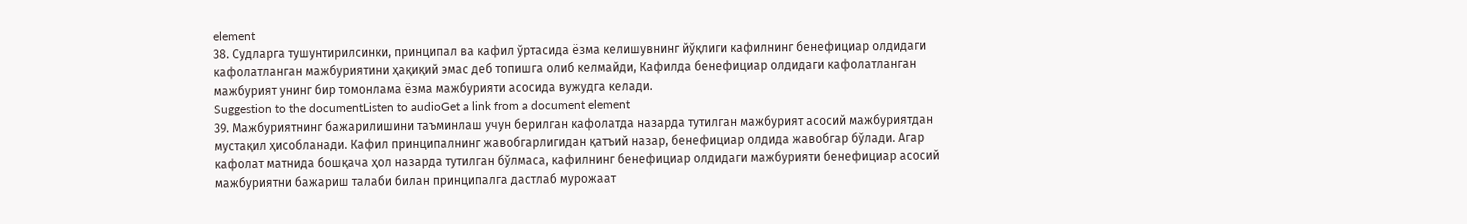element
38. Судларга тушунтирилсинки, принципал ва кафил ўртасида ёзма келишувнинг йўқлиги кафилнинг бенефициар олдидаги кафолатланган мажбуриятини ҳақиқий эмас деб топишга олиб келмайди, Кафилда бенефициар олдидаги кафолатланган мажбурият унинг бир томонлама ёзма мажбурияти асосида вужудга келади.
Suggestion to the documentListen to audioGet a link from a document element
39. Мажбуриятнинг бажарилишини таъминлаш учун берилган кафолатда назарда тутилган мажбурият асосий мажбуриятдан мустақил ҳисобланади. Кафил принципалнинг жавобгарлигидан қатъий назар, бенефициар олдида жавобгар бўлади. Агар кафолат матнида бошқача ҳол назарда тутилган бўлмаса, кафилнинг бенефициар олдидаги мажбурияти бенефициар асосий мажбуриятни бажариш талаби билан принципалга дастлаб мурожаат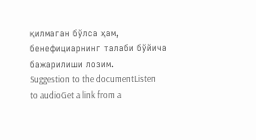қилмаган бўлса ҳам, бенефициарнинг талаби бўйича бажарилиши лозим.
Suggestion to the documentListen to audioGet a link from a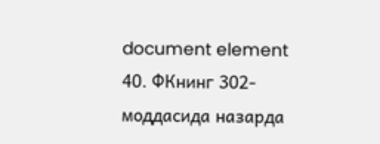document element
40. ФКнинг 302-моддасида назарда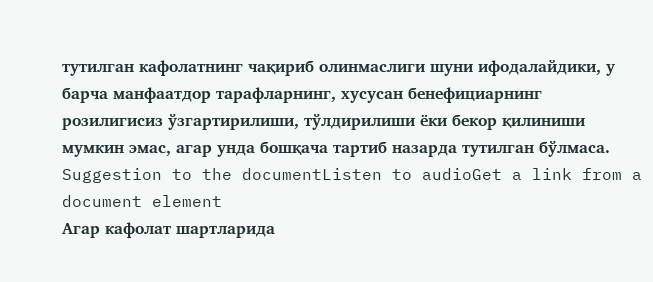тутилган кафолатнинг чақириб олинмаслиги шуни ифодалайдики, у барча манфаатдор тарафларнинг, хусусан бенефициарнинг розилигисиз ўзгартирилиши, тўлдирилиши ёки бекор қилиниши мумкин эмас, агар унда бошқача тартиб назарда тутилган бўлмаса.
Suggestion to the documentListen to audioGet a link from a document element
Агар кафолат шартларида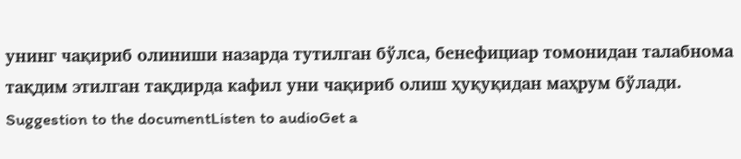унинг чақириб олиниши назарда тутилган бўлса, бенефициар томонидан талабнома тақдим этилган тақдирда кафил уни чақириб олиш ҳуқуқидан маҳрум бўлади.
Suggestion to the documentListen to audioGet a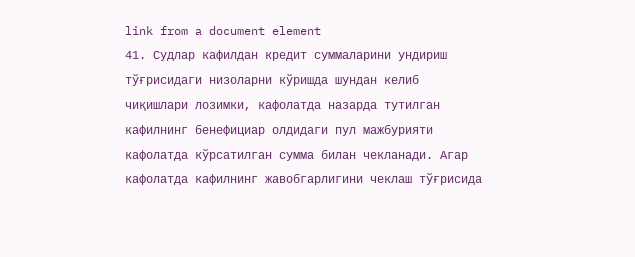link from a document element
41. Судлар кафилдан кредит суммаларини ундириш тўғрисидаги низоларни кўришда шундан келиб чиқишлари лозимки, кафолатда назарда тутилган кафилнинг бенефициар олдидаги пул мажбурияти кафолатда кўрсатилган сумма билан чекланади. Агар кафолатда кафилнинг жавобгарлигини чеклаш тўғрисида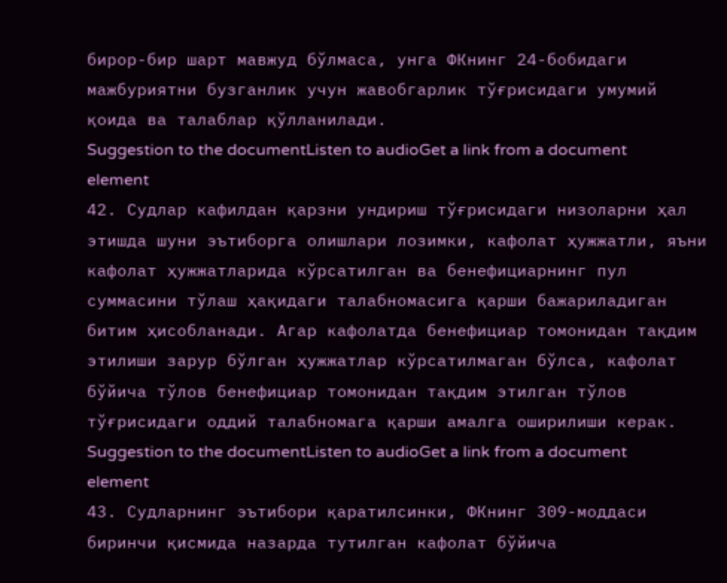бирор-бир шарт мавжуд бўлмаса, унга ФКнинг 24-бобидаги мажбуриятни бузганлик учун жавобгарлик тўғрисидаги умумий қоида ва талаблар қўлланилади.
Suggestion to the documentListen to audioGet a link from a document element
42. Судлар кафилдан қарзни ундириш тўғрисидаги низоларни ҳал этишда шуни эътиборга олишлари лозимки, кафолат ҳужжатли, яъни кафолат ҳужжатларида кўрсатилган ва бенефициарнинг пул суммасини тўлаш ҳақидаги талабномасига қарши бажариладиган битим ҳисобланади. Агар кафолатда бенефициар томонидан тақдим этилиши зарур бўлган ҳужжатлар кўрсатилмаган бўлса, кафолат бўйича тўлов бенефициар томонидан тақдим этилган тўлов тўғрисидаги оддий талабномага қарши амалга оширилиши керак.
Suggestion to the documentListen to audioGet a link from a document element
43. Судларнинг эътибори қаратилсинки, ФКнинг 309-моддаси биринчи қисмида назарда тутилган кафолат бўйича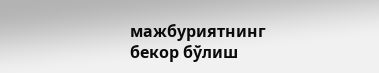мажбуриятнинг бекор бўлиш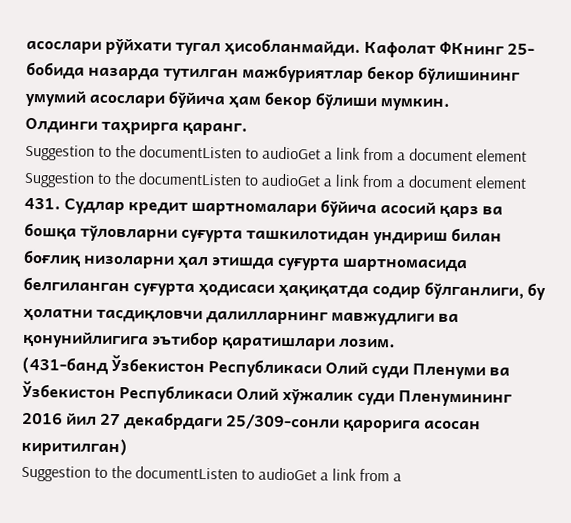асослари рўйхати тугал ҳисобланмайди. Кафолат ФКнинг 25-бобида назарда тутилган мажбуриятлар бекор бўлишининг умумий асослари бўйича ҳам бекор бўлиши мумкин.
Олдинги таҳрирга қаранг.
Suggestion to the documentListen to audioGet a link from a document element
Suggestion to the documentListen to audioGet a link from a document element
431. Судлар кредит шартномалари бўйича асосий қарз ва бошқа тўловларни суғурта ташкилотидан ундириш билан боғлиқ низоларни ҳал этишда суғурта шартномасида белгиланган суғурта ҳодисаси ҳақиқатда содир бўлганлиги, бу ҳолатни тасдиқловчи далилларнинг мавжудлиги ва қонунийлигига эътибор қаратишлари лозим.
(431-банд Ўзбекистон Республикаси Олий суди Пленуми ва Ўзбекистон Республикаси Олий хўжалик суди Пленумининг 2016 йил 27 декабрдаги 25/309-сонли қарорига асосан киритилган)
Suggestion to the documentListen to audioGet a link from a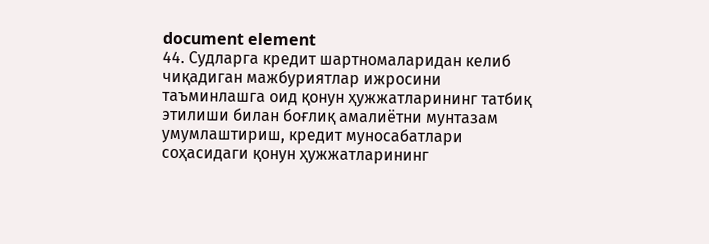document element
44. Судларга кредит шартномаларидан келиб чиқадиган мажбуриятлар ижросини таъминлашга оид қонун ҳужжатларининг татбиқ этилиши билан боғлиқ амалиётни мунтазам умумлаштириш, кредит муносабатлари соҳасидаги қонун ҳужжатларининг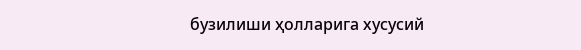бузилиши ҳолларига хусусий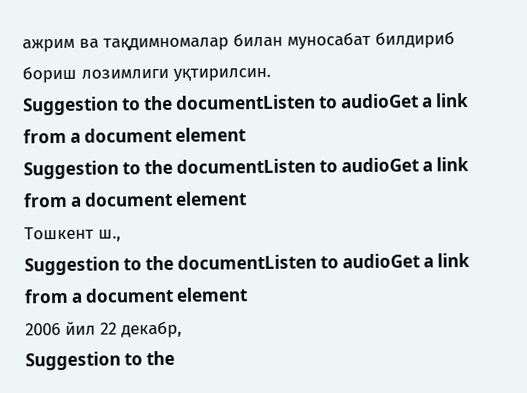ажрим ва тақдимномалар билан муносабат билдириб бориш лозимлиги уқтирилсин.
Suggestion to the documentListen to audioGet a link from a document element
Suggestion to the documentListen to audioGet a link from a document element
Тошкент ш.,
Suggestion to the documentListen to audioGet a link from a document element
2006 йил 22 декабр,
Suggestion to the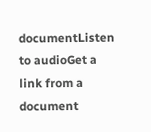documentListen to audioGet a link from a document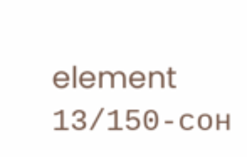element
13/150-сон